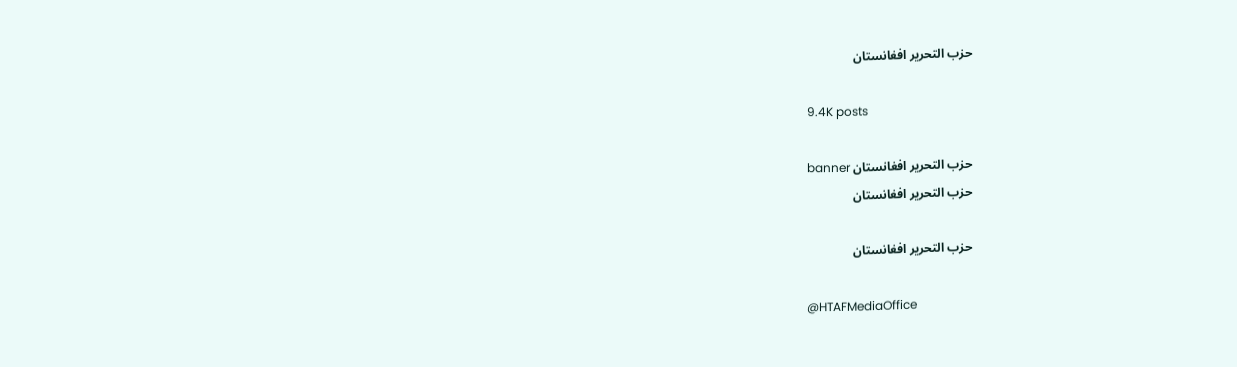حزب التحریر افغانستان

9.4K posts

حزب التحریر افغانستان banner
حزب التحریر افغانستان

حزب التحریر افغانستان

@HTAFMediaOffice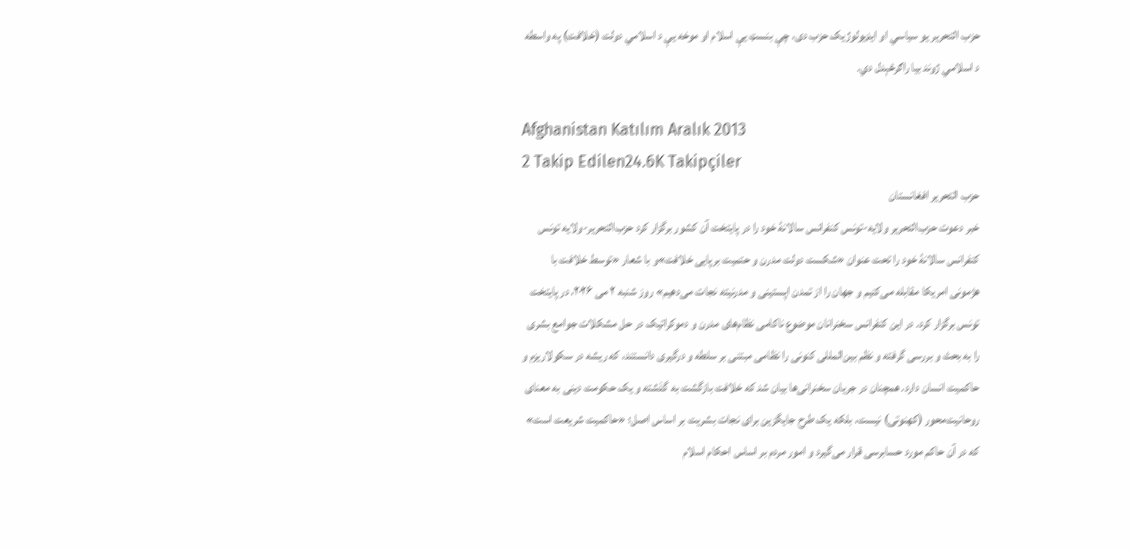حزب التحریر یو سیاسي او ایډیولوژیک حزب دی، چې بنسټ یې اسلام او موخه یې د اسلامي دولت (خلافت) په واسطه د اسلامي ژوند بیا راګرځېدل دي.

Afghanistan Katılım Aralık 2013
2 Takip Edilen24.6K Takipçiler
حزب التحریر افغانستان
خبر دعوت حزب‌التحریر ولایه-تونس کنفرانس سالانۀ خود را در پایتخت آن کشور برگزار کرد حزب‌التحریر-ولایه تونس کنفرانس سالانۀ خود را تحت عنوان «شکست دولت مدرن و حتمیت برپایی خلافت»و با شعار «توسط خلافت با هژمونی امریکا مقابله می‌کنیم و جهان را از تمدن اپستینی و مدرنیته نجات می‌دهیم» روز شنبه ۲ می ۲۰۲۶، در پایتخت تونس برگزار کرد. در این کنفرانس سخنرانان موضوع ناکامی نظام‌های مدرن و دموکراتیک در حل مشکلات جوامع بشری را به بحث و بررسی گرفته و نظم بین‌المللی کنونی را نظامی مبتنی بر سلطه و درگیری دانستند، که ریشه در سکولاریزم و حاکمیت انسان دارد. همچنان در جریان سخنرانی‌ها بیان شد که خلافت بازگشت به گذشته و یک حکومت دینی به معنای روحانیت‌محور (کهنوتی) نیست، بلکه یک طرح جایگزین برای نجات بشریت بر اساس اصل؛ «حاکمیت شریعت است» که در آن حاکم مورد حسابرسی قرار می‌گیرد و امور مردم بر اساس احکام اسلام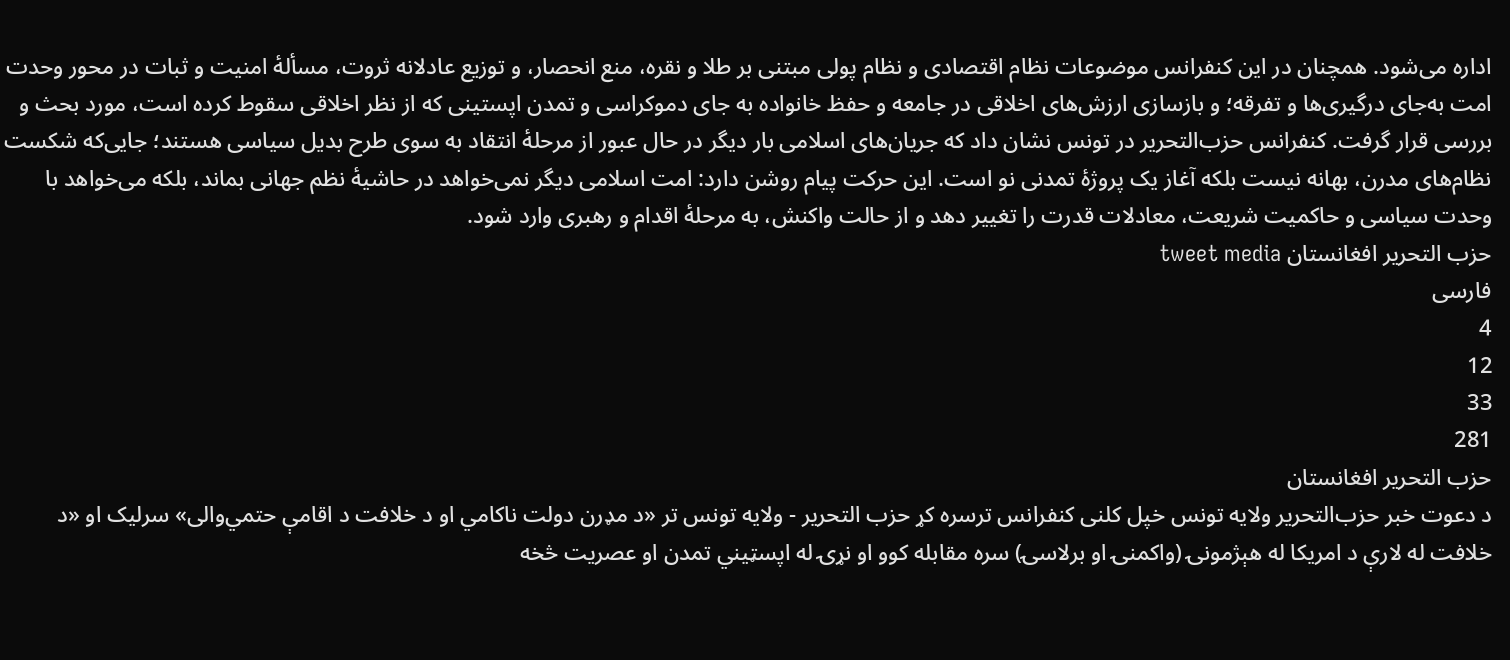اداره می‌شود. همچنان در این کنفرانس موضوعات نظام اقتصادی و نظام پولی مبتنی بر طلا و نقره، منع انحصار، و توزیع عادلانه ثروت، مسألۀ امنیت و ثبات در محور وحدت امت به‌جای درگیری‌ها و تفرقه؛ و بازسازی ارزش‌های اخلاقی در جامعه و حفظ خانواده به جای دموکراسی و تمدن اپستینی که از نظر اخلاقی سقوط کرده است، مورد بحث و بررسی قرار گرفت. کنفرانس حزب‌التحریر در تونس نشان داد که جریان‌های اسلامی بار دیگر در حال عبور از مرحلهٔ انتقاد به سوی طرح بدیل سیاسی هستند؛ جایی‌که شکست نظام‌های مدرن، بهانه نیست بلکه آغاز یک پروژهٔ تمدنی نو است. این حرکت پیام روشن دارد: امت اسلامی دیگر نمی‌خواهد در حاشیهٔ نظم جهانی بماند، بلکه می‌خواهد با وحدت سیاسی و حاکمیت شریعت، معادلات قدرت را تغییر دهد و از حالت واکنش، به مرحلهٔ اقدام و رهبری وارد شود.
حزب التحریر افغانستان tweet media
فارسی
4
12
33
281
حزب التحریر افغانستان
د دعوت خبر حزب‌التحریر ولایه تونس خپل کلنی کنفرانس ترسره کړ حزب التحریر - ولایه تونس تر «د مډرن دولت ناکامي او د خلافت د اقامې حتمي‌والی» سرلیک او «د خلافت له لارې د امریکا له هېژمونۍ (واکمنۍ او برلاسۍ) سره مقابله کوو او نړۍ له اپسټیني تمدن او عصریت څخه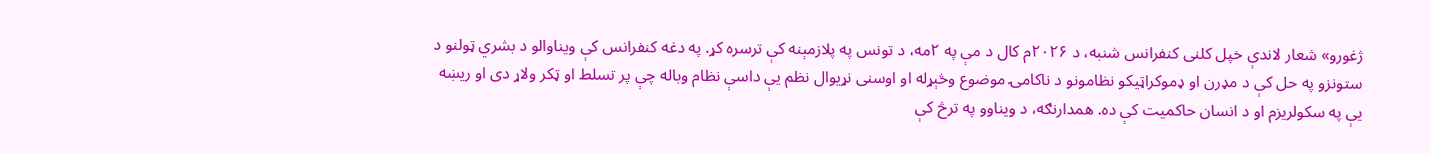ژغورو» شعار لاندې خپل کلنی کنفرانس شنبه، د ۲۰۲۶م کال د مې په ۲مه، د تونس په پلازمېنه کې ترسره کړ. په دغه کنفرانس کې ویناوالو د بشري ټولنو د ستونزو په حل کې د مډرن او ډموکراټیکو نظامونو د ناکامۍ موضوع وڅېړله او اوسنی نړیوال نظم یې داسې نظام وباله چې پر تسلط او ټکر ولاړ دی او ریښه یې په سکولریزم او د انسان حاکمیت کې ده. همدارنګه، د ویناوو په ترڅ کې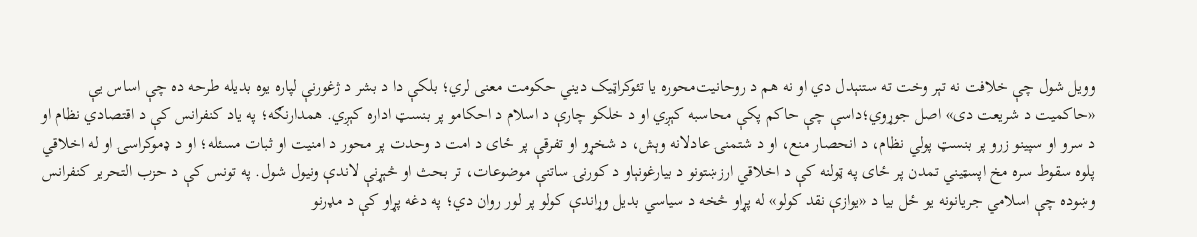وویل شول چې خلافت نه تېر وخت ته ستنېدل دي او نه هم د روحانیت‌محوره یا تئوکراټيک دیني حکومت معنی لري؛ بلکې دا د بشر د ژغورنې لپاره یوه بدیله طرحه ده چې اساس یې «حاکمیت د شریعت دی» اصل جوړوي؛داسې چې حاکم پکې محاسبه کېږي او د خلکو چارې د اسلام د احکامو پر بنسټ اداره کېږي. همدارنګه؛ په یاد کنفرانس کې د اقتصادي نظام او د سرو او سپینو زرو پر بنسټ پولي نظام، د انحصار منع، او د شتمنۍ عادلانه وېش، د شخړو او تفرقې پر ځای د امت د وحدت پر محور د امنیت او ثبات مسئله؛ او د ډموکراسۍ او له اخلاقي پلوه سقوط سره مخ اپسټیني تمدن پر ځای په ټولنه کې د اخلاقي ارزښتونو د بیارغونېاو د کورنۍ ساتنې موضوعات، تر بحث او څېړنې لاندې ونیول شول. په تونس کې د حزب التحریر کنفرانس وښوده چې اسلامي جریانونه یو ځل بیا د «یوازې نقد کولو» له پړاو څخه د سیاسي بدیل وړاندې کولو پر لور روان دي؛ په دغه پړاو کې د مډرنو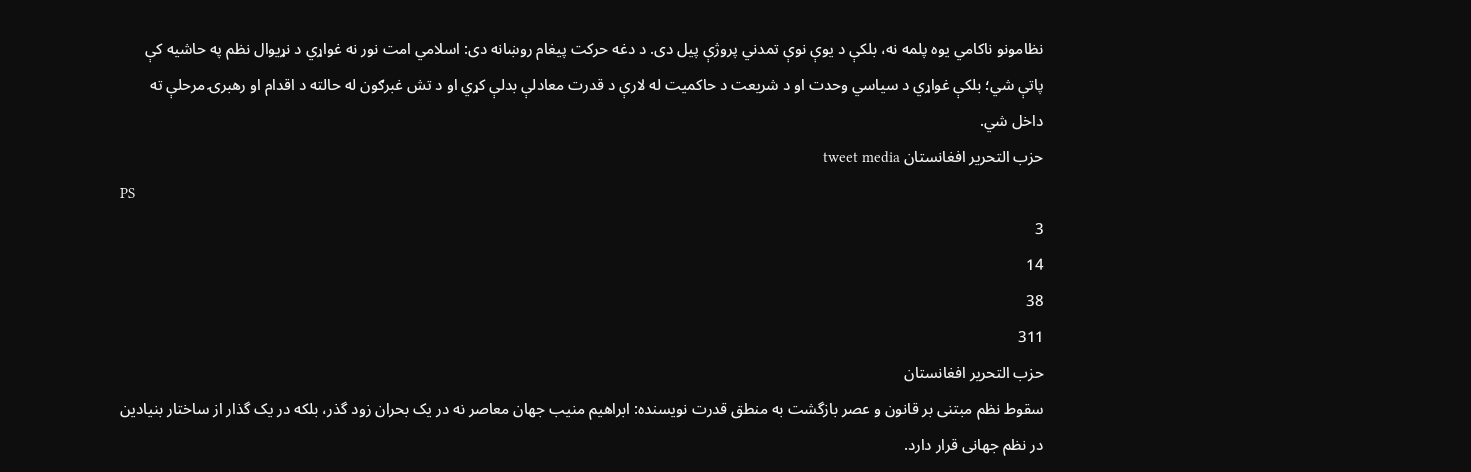نظامونو ناکامي یوه پلمه نه، بلکې د یوې نوې تمدني پروژې پیل دی. د دغه حرکت پیغام روښانه دی: اسلامي امت نور نه غواړي د نړیوال نظم په حاشیه کې پاتې شي؛ بلکې غواړي د سیاسي وحدت او د شریعت د حاکمیت له لارې د قدرت معادلې بدلې کړي او د تش غبرګون له حالته د اقدام او رهبرۍ مرحلې ته داخل شي.
حزب التحریر افغانستان tweet media
PS
3
14
38
311
حزب التحریر افغانستان
سقوط نظم مبتنی بر قانون و عصر بازگشت به منطق قدرت نویسنده: ابراهیم منیب جهان معاصر نه در یک بحران زود گذر، بلکه در یک گذار از ساختار بنیادین در نظم جهانی قرار دارد.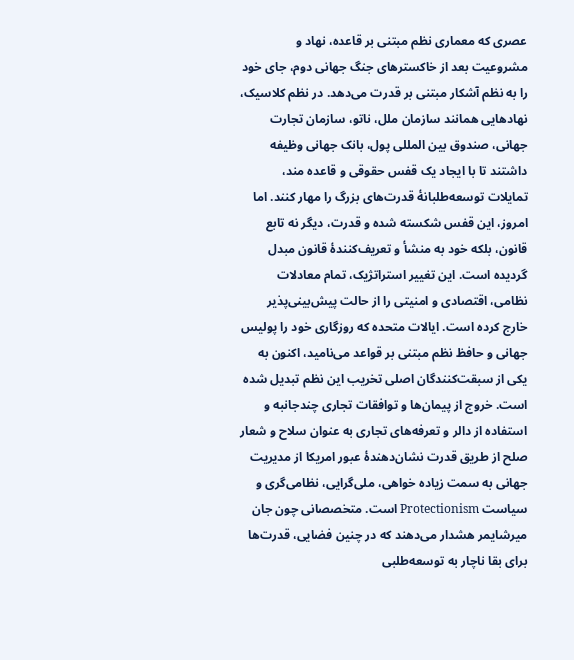عصری که معماری نظم مبتنی بر قاعده، نهاد و مشروعیت بعد از خاکسترهای جنگ جهانی دوم، جای خود را به نظم آشکار مبتنی بر قدرت می‌دهد. در نظم کلاسیک، نهادهایی همانند سازمان ملل، ناتو، سازمان تجارت جهانی، صندوق بین المللی پول، بانک جهانی وظیفه داشتند تا با ایجاد یک قفس حقوقی و قاعده مند، تمایلات توسعه‌طلبانۀ قدرت‌های بزرگ را مهار کنند. اما امروز، این قفس شکسته شده و قدرت، دیگر نه تابع قانون، بلکه خود به منشأ و تعریف‌کنندۀ قانون مبدل گردیده است. این تغییر استراتژیک، تمام معادلات نظامی، اقتصادی و امنیتی را از حالت پیش‌بینی‌پذیر خارج کرده است. ایالات متحده که روزگاری خود را پولیس جهانی و حافظ نظم مبتنی بر قواعد می‌نامید، اکنون به یکی از سبقت‌کنندگان اصلی تخریب این نظم تبدیل شده است. خروج از پیمان‌ها و توافقات تجاری چندجانبه و استفاده از دالر و تعرفه‌های تجاری به عنوان سلاح‌ و شعار صلح از طریق قدرت نشان‌دهندۀ عبور امریکا از مدیریت جهانی به سمت زیاده خواهی، ملی‌گرایی، نظامی‌گری و سیاست Protectionism است. متخصصانی چون جان میرشایمر هشدار می‌دهند که در چنین فضایی، قدرت‌ها برای بقا ناچار به توسعه‌طلبی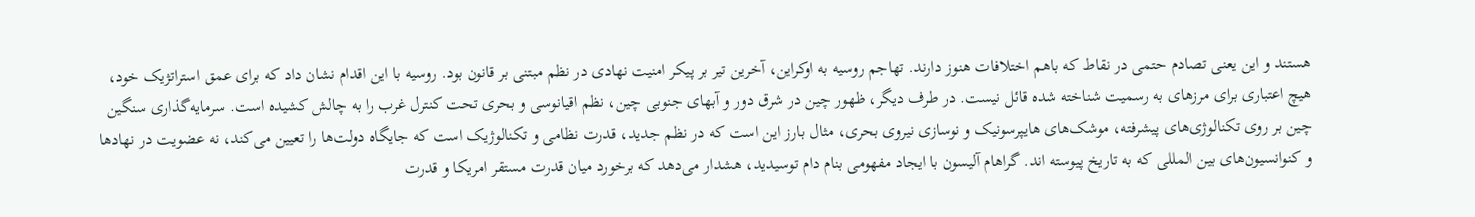هستند و این یعنی تصادم حتمی در نقاط که باهم اختلافات هنوز دارند. تهاجم روسیه به اوکراین، آخرین تیر بر پیکر امنیت نهادی در نظم مبتنی بر قانون بود. روسیه با این اقدام نشان داد که برای عمق استراتژیک خود، هیچ اعتباری برای مرزهای به رسمیت شناخته شده قائل نیست. در طرف دیگر، ظهور چین در شرق دور و آبهای جنوبی چین، نظم اقیانوسی و بحری تحت کنترل غرب را به چالش کشیده است. سرمایه‌گذاری سنگین چین بر روی تکنالوژی‌های پیشرفته، موشک‌های هایپرسونیک و نوسازی نیروی بحری، مثال بارز این است که در نظم جدید، قدرت نظامی و تکنالوژیک است که جایگاه دولت‌ها را تعیین می‌کند، نه عضویت در نهادها و کنوانسیون‌های بین المللی که به تاریخ پیوسته اند. گراهام آلیسون با ایجاد مفهومی بنام دام توسیدید، هشدار می‌دهد که برخورد میان قدرت مستقر امریکا و قدرت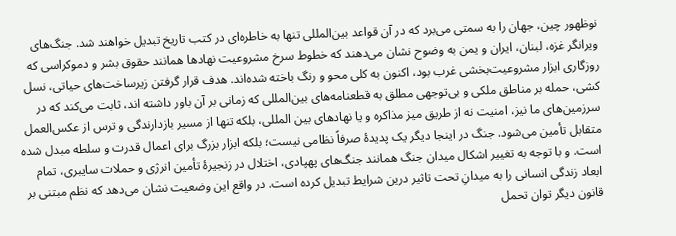نوظهور چین، جهان را به سمتی می‌برد که در آن قواعد بین‌المللی تنها به خاطره‌ای در کتب تاریخ تبدیل خواهند شد. جنگ‌های ویرانگر غزه، لبنان، ایران و یمن به ‌وضوح نشان می‌دهند که خطوط سرخ مشروعیت نهادها همانند حقوق بشر و دموکراسی که روزگاری ابزار مشروعیت‌بخشی غرب بود، اکنون به کلی محو و رنگ باخته شده‌اند. هدف قرار گرفتن زیرساخت‌های حیاتی، نسل کشی، حمله بر مناطق ملکی و بی‌توجهی مطلق به قطعنامه‌های بین‌المللی که زمانی بر آن باور داشته اند، ثابت می‌کند که در سرزمین‌های ما نیز، امنیت نه از طریق میز مذاکره و یا نهادهای بین المللی، بلکه تنها از مسیر بازدارندگی و ترس از عکس‌العمل متقابل تأمین می‌شود. جنگ در اینجا دیگر یک پدیدۀ صرفاً نظامی نیست؛ بلکه ابزار بزرگ برای اعمال قدرت و سلطه مبدل شده است. و با توجه به تغییر اشکال میدان جنگ همانند جنگ‌های پهپادی، اختلال در زنجیرۀ تأمین انرژی و حملات سایبری، تمام ابعاد زندگی انسانی را به میدانِ تحت تاثیر درین شرایط تبدیل کرده است. در واقع این وضعیت نشان می‌دهد که نظم مبتنی بر قانون دیگر توان تحمل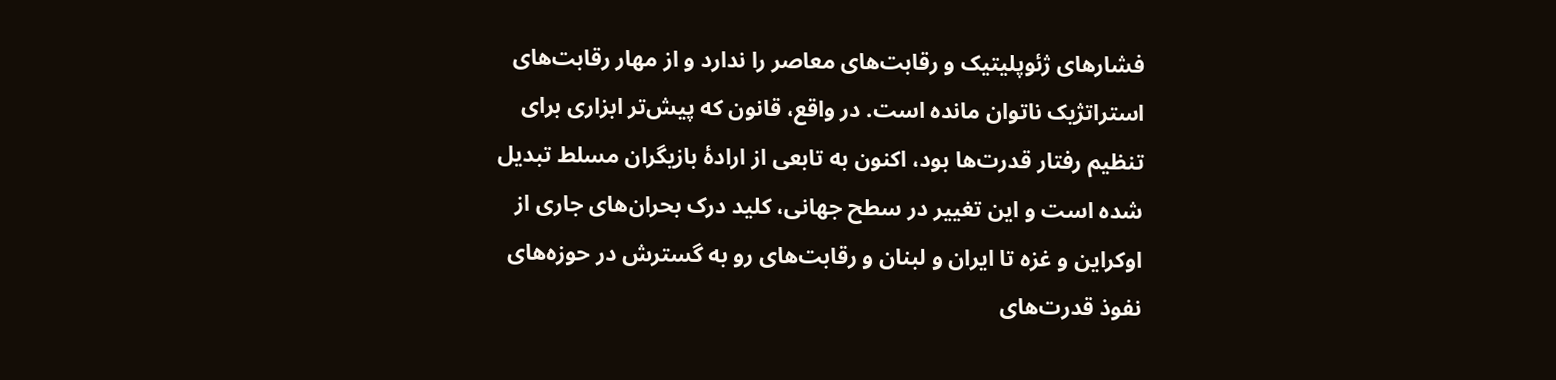فشارهای ژئوپلیتیک و رقابت‌های معاصر را ندارد و از مهار رقابت‌های استراتژیک ناتوان مانده‌ است. در واقع، قانون که پیش‌تر ابزاری برای تنظیم رفتار قدرت‌ها بود، اکنون به تابعی از ارادۀ بازیگران مسلط تبدیل شده است و این تغییر در سطح جهانی، کلید درک بحران‌های جاری از اوکراین و غزه تا ایران و لبنان و رقابت‌های رو به گسترش در حوزه‌های نفوذ قدرت‌های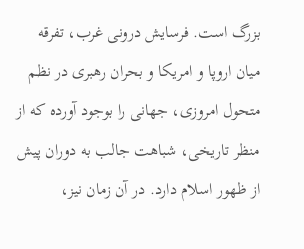بزرگ است. فرسایش درونی غرب، تفرقه میان اروپا و امریکا و بحران رهبری در نظم متحول امروزی، جهانی را بوجود آورده که از منظر تاریخی، شباهت جالب به دوران پیش از ظهور اسلام دارد. در آن زمان نیز،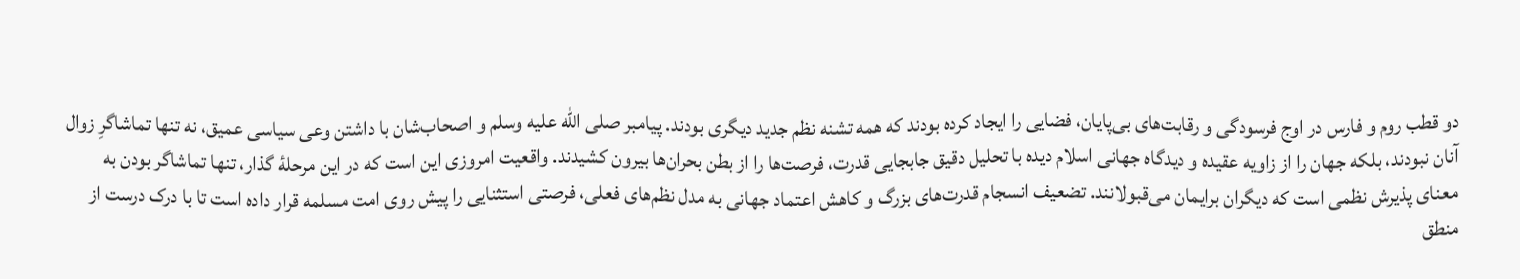دو قطب روم و فارس در اوج فرسودگی و رقابت‌های بی‌پایان، فضایی را ایجاد کرده بودند که همه تشنه نظم جدید دیگری بودند. پیامبر صلى الله عليه وسلم و اصحاب‌شان با داشتن وعی سیاسی عمیق، نه تنها تماشاگرِ زوال آنان نبودند، بلکه جهان را از زاویه عقیده و دیدگاه جهانی اسلام دیده با تحلیل دقیق جابجایی قدرت، فرصت‌ها را از بطن بحران‌ها بیرون کشیدند. واقعیت امروزی این است که در این مرحلۀ گذار، تنها تماشاگر بودن به معنای پذیرش نظمی است که دیگران برایمان می‌قبولانند. تضعیف انسجام قدرت‌های بزرگ و کاهش اعتماد جهانی به مدل‌ نظم‌های فعلی، فرصتی استثنایی را پیش روی امت مسلمه قرار داده است تا با درک درست از منطق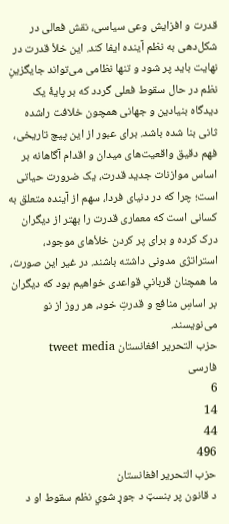قدرت و افزایش وعی سیاسی، نقش فعالی در شکل‌دهی به نظم آینده ایفا کند. این خلأ قدرت در نهایت باید پر شود و تنها نظامی می‌تواند جایگزینِ نظم در حال سقوط فعلی گردد که بر پایۀ یک دیدگاه بنیادین و جهانی همچون خلافت راشده ثانی بنا شده باشد. برای عبور از این پیچ تاریخی، فهم دقیق واقعیت‌های میدان و اقدام آگاهانه بر اساس موازنات جدید قدرت، یک ضرورت حیاتی است؛ چرا که در دنیای فردا، سهم از آینده متعلق به کسانی است که معماری قدرت را بهتر از دیگران درک کرده و برای پر کردن خلأهای موجود، استراتژی مدونی داشته باشند. در غیر این صورت، ما همچنان قربانیِ قواعدی خواهیم بود که دیگران بر اساسِ منافع و قدرتِ خود، هر روز از نو می‌نویسند.
حزب التحریر افغانستان tweet media
فارسی
6
14
44
496
حزب التحریر افغانستان
د قانون پر بنسټ د جوړ شوي نظم سقوط او د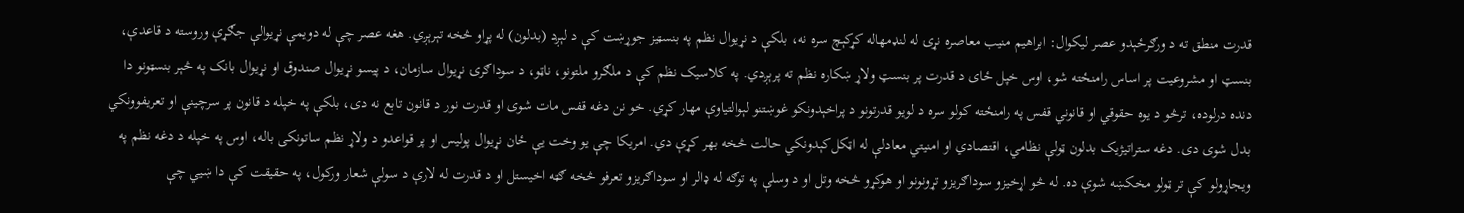قدرت منطق ته د ورګرځېدو عصر لیکوال: ابراهیم منیب معاصره نړۍ له لنډمهاله کړکېچ سره نه، بلکې د نړیوال نظم په بنسټیز جوړښت کې د لېږد (بدلون) له پړاو څخه تېرېږي. هغه عصر چې له دویمې نړیوالې جګړې وروسته د قاعدې، بنسټ او مشروعیت پر اساس رامنځته شو، اوس خپل ځای د قدرت پر بنسټ ولاړ ښکاره نظم ته پرېږدي. په کلاسیک نظم کې د ملګرو ملتونو، ناټو، د سوداګرۍ نړیوال سازمان، د پیسو نړیوال صندوق او نړیوال بانک په څېر بنسټونو دا دنده درلوده، ترڅو د یوه حقوقي او قانوني قفس په رامنځته کولو سره د لویو قدرتونو د پراخېدونکو غوښتنو لېوالتیاوې مهار کړي. خو نن دغه قفس مات شوی او قدرت نور د قانون تابع نه دی، بلکې په خپله د قانون پر سرچینې او تعریفوونکي بدل شوی دی. دغه ستراتیژیک بدلون ټولې نظامي، اقتصادي او امنیتي معادلې له اټکل‌کېدونکي حالت څخه بهر کړې دي. امریکا چې یو وخت یې ځان نړیوال پولیس او پر قواعدو د ولاړ نظم ساتونکی باله، اوس په خپله د دغه نظم په ویجاړولو کې تر ټولو مخکښه شوې ده. له څو اړخیزو سوداګریزو تړونونو او هوکړو څخه وتل او د وسلې په توګه له ډالر او سوداګریزو تعرفو څخه ګټه اخیستل او د قدرت له لارې د سولې شعار ورکول، په حقیقت کې دا ښيي چې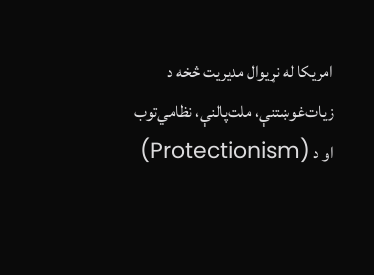امریکا له نړیوال مدیریت څخه د زیات‌غوښتنې، ملت‌پالنې، نظامي‌توب او د (Protectionism)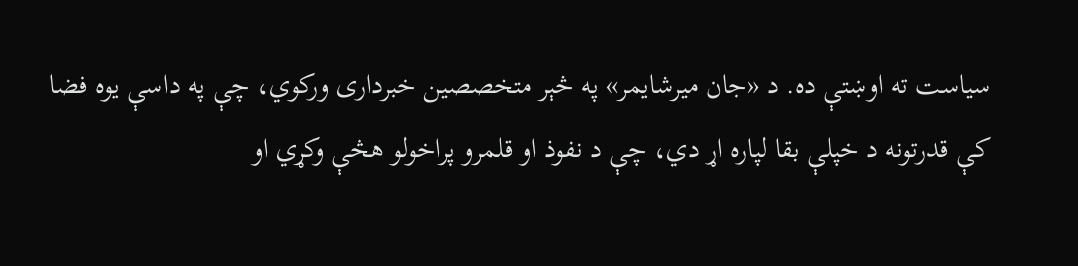سیاست ته اوښتې ده. د «جان میرشایمر» په څېر متخصصین خبرداری ورکوي، چې په داسې یوه فضا کې قدرتونه د خپلې بقا لپاره اړ دي، چې د نفوذ او قلمرو پراخولو هڅې وکړي او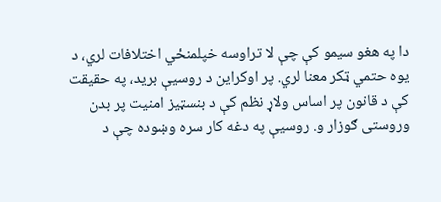دا په هغو سیمو کې چې لا تراوسه خپلمنځي اختلافات لري، د یوه حتمي ټکر معنا لري. پر اوکراین د روسیې برید، په حقیقت کې د قانون پر اساس ولاړ نظم کې د بنسټیز امنیت پر بدن وروستی ګوزار و. روسیې په دغه کار سره وښوده چې د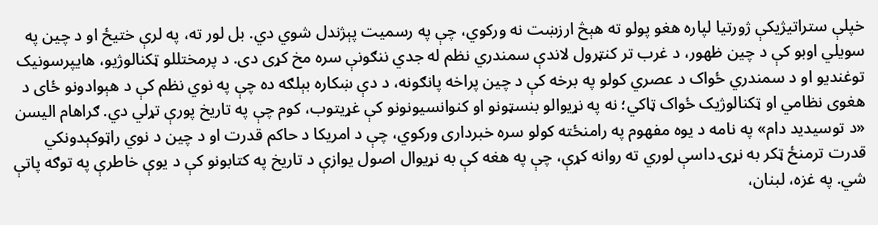خپلې ستراتیژیکې ژورتیا لپاره هغو پولو ته هېڅ ارزښت نه ورکوي، چې په رسمیت پېژندل شوي دي. بل لور ته، په لرې ختیځ او د چین په سویلي اوبو کې د چین ظهور، د غرب تر کنټرول لاندې سمندري نظم له جدي ننګونې سره مخ کړی دی. د پرمختللو ټکنالوژیو، هایپرسونیک توغندیو او د سمندري ځواک د عصري کولو په برخه کې د چین پراخه پانګونه، د دې ښکاره بېلګه ده چې په نوي نظم کې د هېوادونو ځای د هغوی نظامي او ټکنالوژیک ځواک ټاکي؛ نه په نړیوالو بنسټونو او کنوانسیونونو کې غړیتوب، کوم چې په تاریخ پورې تړلي دي. ګراهام الیسن «د توسیدید دام» په نامه د یوه مفهوم په رامنځته کولو سره خبرداری ورکوي، چې د امریکا د حاکم قدرت او د چین د نوي راټوکېدونکي قدرت ترمنځ ټکر به نړۍ داسې لوري ته روانه کړې، چې په هغه کې به نړیوال اصول یوازې د تاریخ په کتابونو کې د یوې خاطرې په توګه پاتې شي. په غزه، لبنان،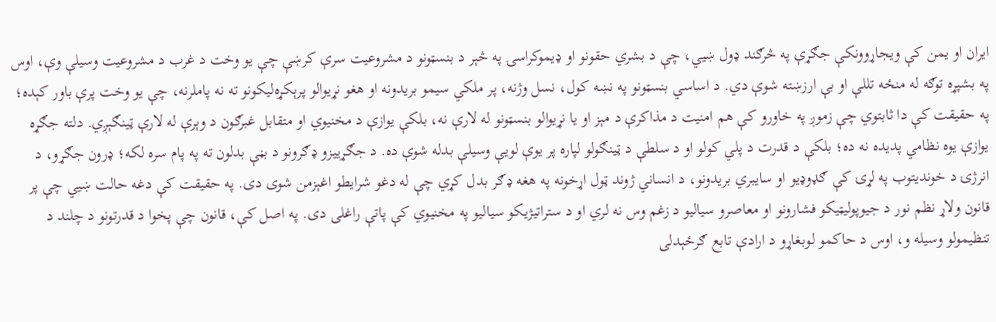ایران او یمن کې ویجاړوونکې جګړې په څرګند ډول ښیي، چې د بشري حقونو او ډیموکراسۍ په څېر د بنسټونو د مشروعیت سرې کرښې چې یو وخت د غرب د مشروعیت وسیلې وې، اوس په بشپړه توګه له منځه تللې او بې ارزښته شوې دي. د اساسي بنسټونو په نښه کول، نسل وژنه، پر ملکي سیمو بریدونه او هغو نړیوالو پرېکړه‌لیکونو ته نه پاملرنه، چې یو وخت پرې باور کېده؛ په حقیقت کې دا ثابتوي چې زموږ په خاورو کې هم امنیت د مذاکرې د مېز او یا نړیوالو بنسټونو له لارې نه، بلکې یوازې د مخنیوي او متقابل غبرګون د وېرې له لارې ټینګېږي. دلته جګړه یوازې یوه نظامي پدیده نه ده؛ بلکې د قدرت د پلي کولو او د سلطې د ټینګولو لپاره پر یوې لویې وسیلې بدله شوې ده. د جګړییزو ډګرونو د بڼې بدلون ته په پام سره لکه؛ ډرون جګړو، د انرژۍ د خوندیتوب په لړۍ کې ګډوډيو او سایبري بریدونو، د انساني ژوند ټول اړخونه په هغه ډګر بدل کړي چې له دغو شرایطو اغېزمن شوی دی. په حقیقت کې دغه حالت ښيي چې پر قانون ولاړ نظم نور د جیوپولیټیکو فشارونو او معاصرو سیالیو د زغم وس نه لري او د ستراتیژیکو سیالیو په مخنیوي کې پاتې راغلی دی. په اصل کې، قانون چې پخوا د قدرتونو د چلند د تنظیمولو وسیله و، اوس د حاکمو لوبغاړو د ارادې تابع ګرځېدلی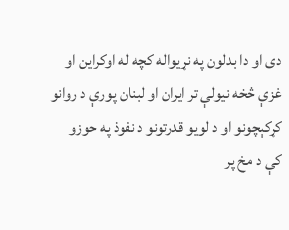دی او دا بدلون په نړیواله کچه له اوکراین او غزې څخه نیولې تر ایران او لبنان پورې د روانو کړکېچونو او د لویو قدرتونو د نفوذ په حوزو کې د مخ پر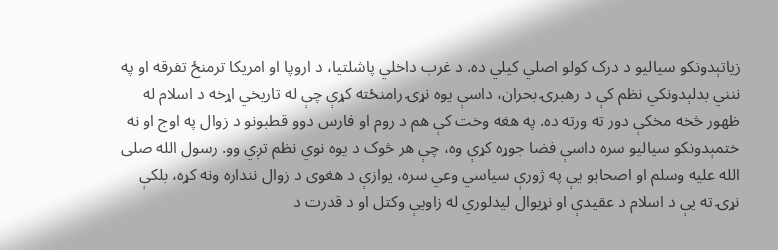زیاتېدونکو سیالیو د درک کولو اصلي کیلي ده. د غرب داخلي پاشلتیا، د اروپا او امریکا ترمنځ تفرقه او په ننني بدلېدونکي نظم کې د رهبرۍ بحران، داسې یوه نړۍ رامنځته کړې چې له تاریخي اړخه د اسلام له ظهور څخه مخکې دور ته ورته ده. په هغه وخت کې هم د روم او فارس دوو قطبونو د زوال په اوج او نه ختمېدونکو سیالیو سره داسې فضا جوړه کړې وه، چې هر څوک د یوه نوي نظم تږي وو. رسول الله صلی الله علیه وسلم او اصحابو یې په ژورې سیاسي وعي سره، یوازې د هغوی د زوال ننداره ونه کړه، بلکې نړۍ ته یې د اسلام د عقیدې او نړیوال لیدلوري له زاویې وکتل او د قدرت د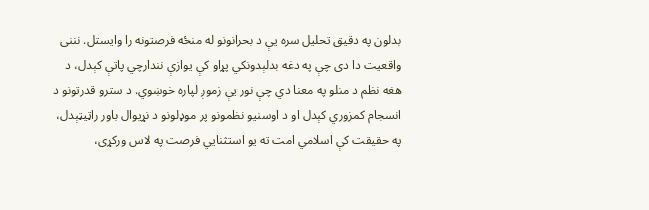بدلون په دقیق تحلیل سره یې د بحرانونو له منځه فرصتونه را وایستل. نننی واقعیت دا دی چې په دغه بدلېدونکي پړاو کې یوازې نندارچي پاتې کېدل، د هغه نظم د منلو په معنا دي چې نور یې زموږ لپاره خوښوي. د سترو قدرتونو د انسجام کمزوري کېدل او د اوسنیو نظمونو پر موډلونو د نړیوال باور راټیټېدل، په حقیقت کې اسلامي امت ته یو استثنايي فرصت په لاس ورکړی،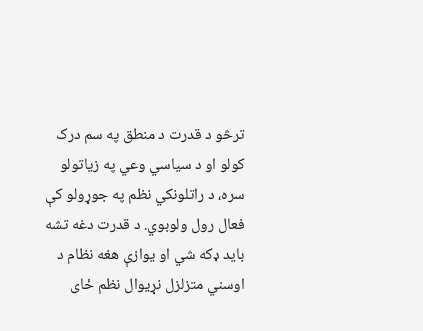ترڅو د قدرت د منطق په سم درک کولو او د سیاسي وعي په زیاتولو سره، د راتلونکي نظم په جوړولو کې فعال رول ولوبوي. د قدرت دغه تشه باید ډکه شي او یوازې هغه نظام د اوسني متزلزل نړیوال نظم ځای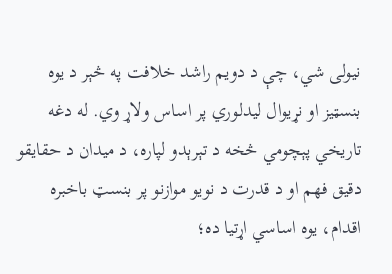نیولی شي، چې د دویم راشد خلافت په څېر د یوه بنسټیز او نړیوال لیدلوري پر اساس ولاړ وي. له دغه تاریخي پېچومي څخه د تېرېدو لپاره، د میدان د حقایقو دقیق فهم او د قدرت د نویو موازنو پر بنسټ باخبره اقدام، یوه اساسي اړتیا ده؛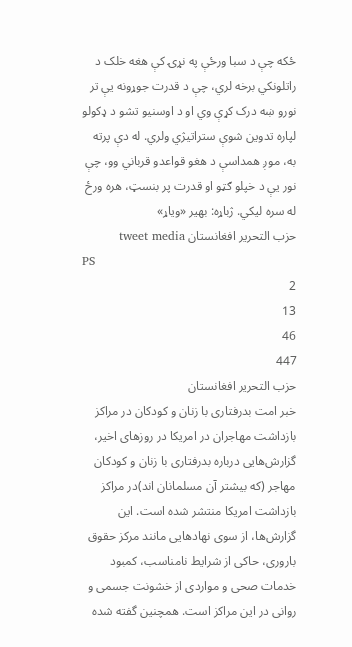ځکه چې د سبا ورځې په نړۍ کې هغه خلک د راتلونکي برخه لري، چې د قدرت جوړونه یې تر نورو ښه درک کړې وي او د اوسنیو تشو د ډکولو لپاره تدوین شوې ستراتیژي ولري. له دې پرته به، موږ همداسې د هغو قواعدو قرباني وو، چې نور یې د خپلو ګټو او قدرت پر بنسټ، هره ورځ له سره لیکي. ژباړه: بهیر «ویاړ»
حزب التحریر افغانستان tweet media
PS
2
13
46
447
حزب التحریر افغانستان
خبر امت بدرفتاری با زنان و کودکان در مراکز بازداشت مهاجران در امریکا در روزهای اخیر، گزارش‌هایی درباره بدرفتاری با زنان و کودکان مهاجر (که بیشتر آن مسلمانان اند)در مراکز بازداشت امریکا منتشر شده است. این گزارش‌ها، از سوی نهادهایی مانند مرکز حقوق باروری، حاکی از شرایط نامناسب، کمبود خدمات صحی و مواردی از خشونت جسمی و روانی در این مراکز است. همچنین گفته شده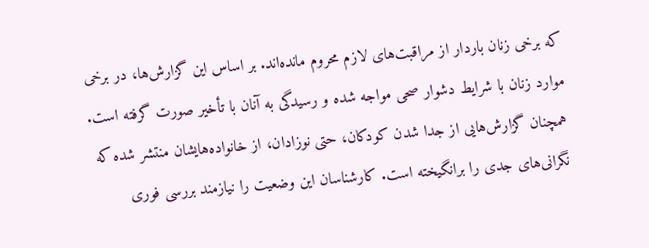که برخی زنان باردار از مراقبت‌های لازم محروم مانده‌اند. بر اساس این گزارش‌ها، در برخی موارد زنان با شرایط دشوار صحی مواجه شده و رسیدگی به آنان با تأخیر صورت گرفته است. همچنان گزارش‌هایی از جدا شدن کودکان، حتی نوزادان، از خانواده‌هایشان منتشر شده که نگرانی‌های جدی را برانگیخته است. کارشناسان این وضعیت را نیازمند بررسی فوری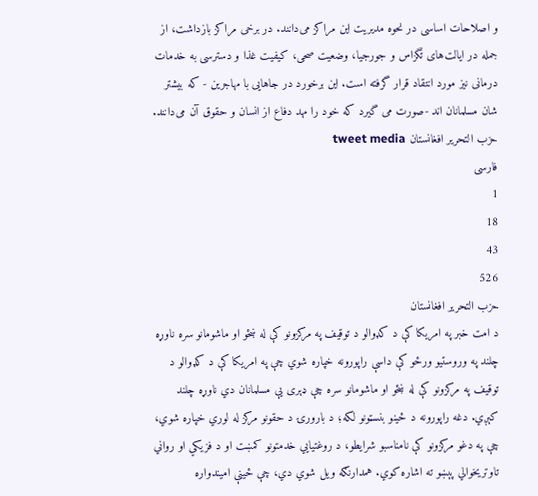و اصلاحات اساسی در نحوه مدیریت این مراکز می‌دانند. در برخی مراکز بازداشت، از جمله در ایالت‌های تگزاس و جورجیا، وضعیت صحی، کیفیت غذا و دسترسی به خدمات درمانی نیز مورد انتقاد قرار گرفته است. این برخورد در جاهایی با مهاجرین - که بیشتر شان مسلمانان اند -صورت می گیرد که خود را مهد دفاع از انسان و حقوق آن می‌دانند.
حزب التحریر افغانستان tweet media
فارسی
1
18
43
526
حزب التحریر افغانستان
د امت خبر په امریکا کې د کډوالو د توقیف په مرکزونو کې له ښځو او ماشومانو سره ناوړه چلند په وروستیو ورځو کې داسې راپورونه خپاره شوي چې په امریکا کې د کډوالو د توقیف په مرکزونو کې له ښځو او ماشومانو سره چې ډېری یې مسلمانان دي ناوړه چلند کېږي. دغه راپورونه د ځینو بنسټونو لکه؛ د بارورۍ د حقونو مرکز له لوري خپاره شوي، چې په دغو مرکزونو کې نامناسبو شرایطو، د روغتیايي خدمتونو کمښت او د فزیکي او رواني تاوتریخوالي پېښو ته اشاره کوي. همدارنګه ویل شوي دي، چې ځینې امیندواره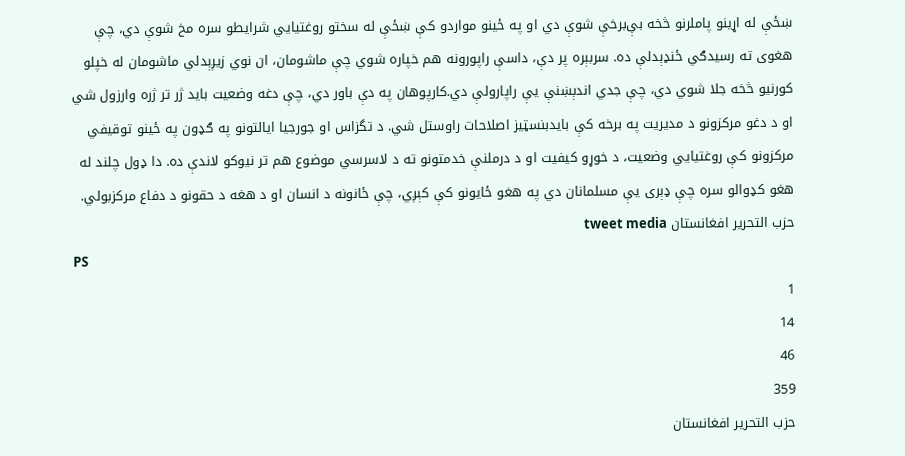ښځې له اړینو پاملرنو څخه بې‌برخې شوې دي او په ځینو مواردو کې ښځې له سختو روغتیايي شرایطو سره مخ شوې دي، چې هغوی ته رسیدګي ځنډېدلې ده. سربېره پر دې، داسې راپورونه هم خپاره شوي چې ماشومان، ان نوي زیږېدلي ماشومان له خپلو کورنیو څخه جلا شوي دي، چې جدي اندېښنې یې راپارولې دي.کارپوهان په دې باور دي، چې دغه وضعیت باید ژر تر ژره وارزول شي او د دغو مرکزونو د مدیریت په برخه کې بایدبنسټیز اصلاحات راوستل شي. د تگزاس او جورجیا ایالتونو په ګډون په ځینو توقیفي مرکزونو کې روغتیايي وضعیت، د خوړو کیفیت او د درملنې خدمتونو ته د لاسرسي موضوع هم تر نیوکو لاندې ده. دا ډول چلند له هغو کډوالو سره چې ډېری یې مسلمانان دي په هغو ځایونو کې کېږي، چې ځانونه د انسان او د هغه د حقونو د دفاع مرکزبولي.
حزب التحریر افغانستان tweet media
PS
1
14
46
359
حزب التحریر افغانستان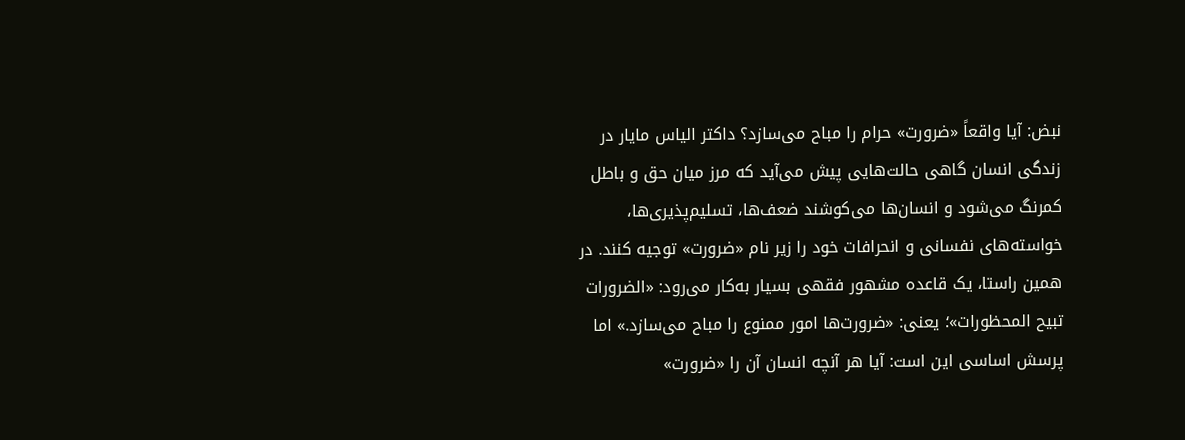نبض: آیا واقعاً «ضرورت» حرام را مباح می‌سازد؟ داکتر الیاس مایار در زندگی انسان گاهی حالت‌هایی پیش می‌آید که مرز میان حق و باطل کمرنگ می‌شود و انسان‌ها می‌کوشند ضعف‌ها، تسلیم‌پذیری‌ها، خواسته‌های نفسانی و انحرافات خود را زیر نام «ضرورت» توجیه کنند. در همین راستا، یک قاعده مشهور فقهی بسیار به‌کار می‌رود: «الضرورات تبیح المحظورات»؛ یعنی: «ضرورت‌ها امور ممنوع را مباح می‌سازد.» اما پرسش اساسی این است: آیا هر آنچه انسان آن را «ضرورت»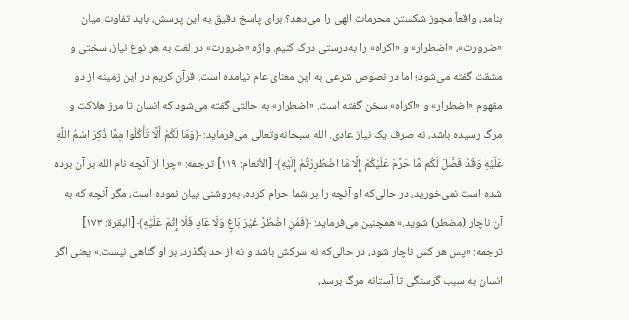بنامد، واقعاً مجوز شکستن محرمات الهی را می‌دهد؟ برای پاسخ دقیق به این پرسش، باید تفاوت میان «ضرورت»، «اضطرار» و «اکراه» را به‌درستی درک کنیم. واژه «ضرورت» در لغت به هر نوع نیاز، سختی و مشقت گفته می‌شود؛ اما در نصوص شرعی به این معنای عام نیامده است. قرآن کریم در این زمینه از دو مفهوم «اضطرار» و «اکراه» سخن گفته است. «اضطرار» به حالتی گفته می‌شود که انسان تا مرز هلاکت و مرگ رسیده باشد، نه صرف یک نیاز عادی. الله سبحانه‌وتعالی می‌فرماید: ﴿وَمَا لَكُمْ أَلَّا تَأْكُلُوا مِمَّا ذُكِرَ اسْمُ اللَّهِ عَلَيْهِ وَقَدْ فَصَّلَ لَكُم مَّا حَرَّمَ عَلَيْكُمْ إِلَّا مَا اضْطُرِرْتُمْ إِلَيْهِ﴾ [الأنعام: ۱۱۹] ترجمه: «چرا از آنچه نام الله بر آن برده شده است نمی‌خورید، در حالی‌که او آنچه را بر شما حرام کرده، به‌روشنی بیان نموده است، مگر آنچه که به آن ناچار (مضطر) شوید.» همچنین می‌فرماید: ﴿فَمَنِ اضْطُرَّ غَيْرَ بَاغٍ وَلَا عَادٍ فَلَا إِثْمَ عَلَيْهِ﴾ [البقرة: ۱۷۳] ترجمه: «پس هر کس ناچار شود، در حالی‌که نه سرکش باشد و نه از حد بگذرد، بر او گناهی نیست.» یعنی اگر انسان به سبب گرسنگی تا آستانه مرگ برسد،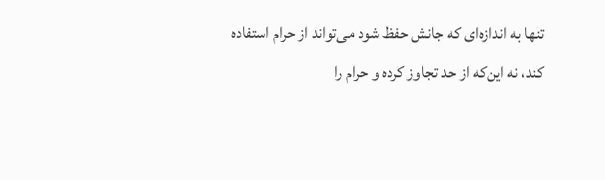تنها به اندازه‌ای که جانش حفظ شود می‌تواند از حرام استفاده کند، نه این‌که از حد تجاوز کرده و حرام را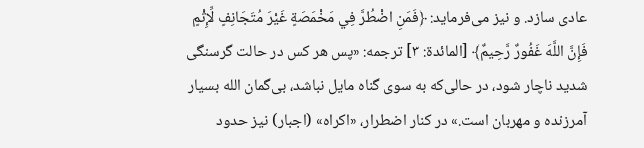عادی سازد. و نیز می‌فرماید: ﴿فَمَنِ اضْطُرَّ فِي مَخْمَصَةٍ غَيْرَ مُتَجَانِفٍ لِّإِثْمٍ فَإِنَّ اللَّهَ غَفُورٌ رَّحِيمٌ﴾ [المائدة: ۳] ترجمه: «پس هر کس در حالت گرسنگی شدید ناچار شود، در حالی‌که به سوی گناه مایل نباشد، بی‌گمان الله بسیار آمرزنده و مهربان است.» در کنار اضطرار، «اکراه» (اجبار) نیز حدود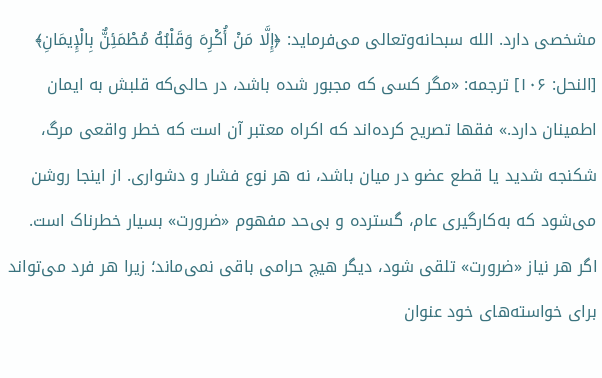مشخصی دارد. الله سبحانه‌وتعالی می‌فرماید: ﴿إِلَّا مَنْ أُكْرِهَ وَقَلْبُهُ مُطْمَئِنٌّ بِالْإِيمَانِ﴾ [النحل: ۱۰۶] ترجمه: «مگر کسی که مجبور شده باشد، در حالی‌که قلبش به ایمان اطمینان دارد.» فقها تصریح کرده‌اند که اکراه معتبر آن است که خطر واقعی مرگ، شکنجه شدید یا قطع عضو در میان باشد، نه هر نوع فشار و دشواری. از اینجا روشن می‌شود که به‌کارگیری عام، گسترده و بی‌حد مفهوم «ضرورت» بسیار خطرناک است. اگر هر نیاز «ضرورت» تلقی شود، دیگر هیچ حرامی باقی نمی‌ماند؛ زیرا هر فرد می‌تواند برای خواسته‌های خود عنوان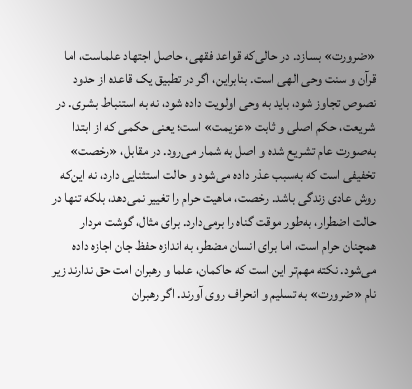«ضرورت» بسازد. در حالی‌که قواعد فقهی، حاصل اجتهاد علماست، اما قرآن و سنت وحی الهی است. بنابراین، اگر در تطبیق یک قاعده از حدود نصوص تجاوز شود، باید به وحی اولویت داده شود، نه به استنباط بشری. در شریعت، حکم اصلی و ثابت «عزیمت» است؛ یعنی حکمی که از ابتدا به‌صورت عام تشریع شده و اصل به شمار می‌رود. در مقابل، «رخصت» تخفیفی است که به‌سبب عذر داده می‌شود و حالت استثنایی دارد، نه این‌که روش عادی زندگی باشد. رخصت، ماهیت حرام را تغییر نمی‌دهد، بلکه تنها در حالت اضطرار، به‌طور موقت گناه را برمی‌دارد. برای مثال، گوشت مردار همچنان حرام است، اما برای انسان مضطر، به اندازه حفظ جان اجازه داده می‌شود. نکته مهم‌تر این است که حاکمان، علما و رهبران امت حق ندارند زیر نام «ضرورت» به تسلیم و انحراف روی آورند. اگر رهبران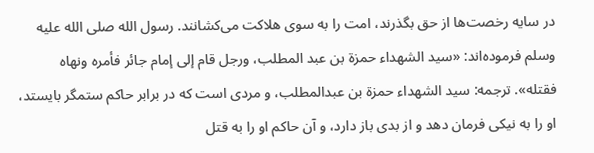در سایه رخصت‌ها از حق بگذرند، امت را به سوی هلاکت می‌کشانند. رسول الله صلى الله عليه وسلم فرموده‌اند: «سيد الشهداء حمزة بن عبد المطلب، ورجل قام إلى إمام جائر فأمره ونهاه فقتله». ترجمه: سید الشهداء حمزة بن عبدالمطلب، و مردی است که در برابر حاکم ستمگر بایستد، او را به نیکی فرمان دهد و از بدی باز دارد، و آن حاکم او را به قتل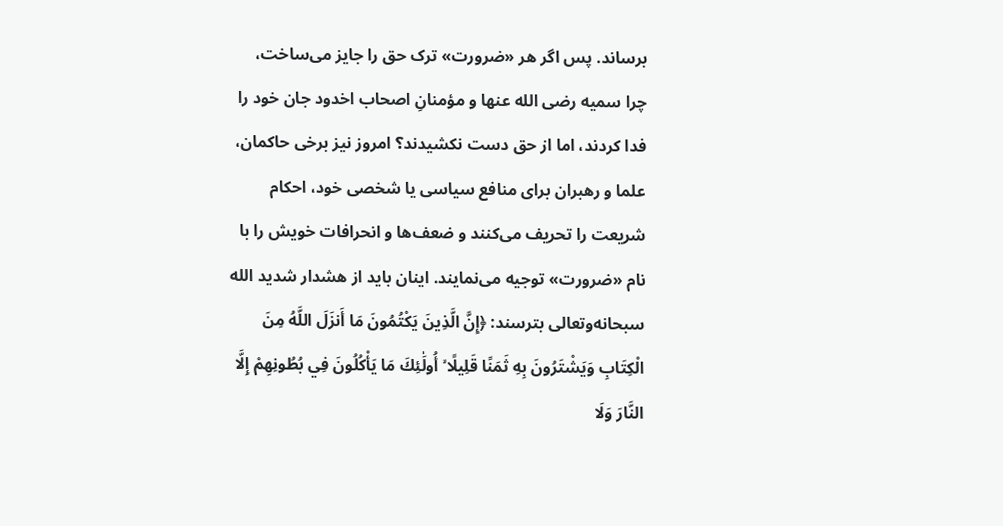برساند. پس اگر هر «ضرورت» ترک حق را جایز می‌ساخت، چرا سمیه رضی الله عنها و مؤمنانِ اصحاب اخدود جان خود را فدا کردند، اما از حق دست نکشیدند؟ امروز نیز برخی حاکمان، علما و رهبران برای منافع سیاسی یا شخصی خود، احکام شریعت را تحریف می‌کنند و ضعف‌ها و انحرافات خویش را با نام «ضرورت» توجیه می‌نمایند. اینان باید از هشدار شدید الله سبحانه‌وتعالی بترسند: ﴿إِنَّ الَّذِينَ يَكْتُمُونَ مَا أَنزَلَ اللَّهُ مِنَ الْكِتَابِ وَيَشْتَرُونَ بِهِ ثَمَنًا قَلِيلًا ۙ أُولَٰئِكَ مَا يَأْكُلُونَ فِي بُطُونِهِمْ إِلَّا النَّارَ وَلَا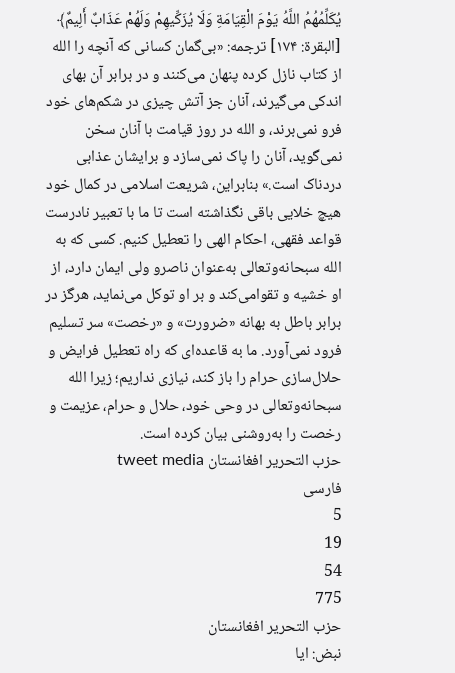يُكَلِّمُهُمُ اللَّهُ يَوْمَ الْقِيَامَةِ وَلَا يُزَكِّيهِمْ وَلَهُمْ عَذَابٌ أَلِيمٌ﴾ [البقرة: ۱۷۴] ترجمه: «بی‌گمان کسانی که آنچه را الله از کتاب نازل کرده پنهان می‌کنند و در برابر آن بهای اندکی می‌گیرند، آنان جز آتش چیزی در شکم‌های خود فرو نمی‌برند، و الله در روز قیامت با آنان سخن نمی‌گوید، آنان را پاک نمی‌سازد و برایشان عذابی دردناک است.» بنابراین، شریعت اسلامی در کمال خود هیچ خلایی باقی نگذاشته است تا ما با تعبیر نادرست قواعد فقهی، احکام الهی را تعطیل کنیم. کسی که به الله سبحانه‌وتعالی به‌عنوان ناصرو ولی ایمان دارد، از او خشیه و تقوامی‌کند و بر او توکل می‌نماید، هرگز در برابر باطل به بهانه «ضرورت» و «رخصت» سر تسلیم فرود نمی‌آورد. ما به قاعده‌ای که راه تعطیل فرایض و حلال‌سازی حرام را باز کند، نیازی نداریم؛ زیرا الله سبحانه‌وتعالی در وحی خود، حلال و حرام، عزیمت و رخصت را به‌روشنی بیان کرده است.
حزب التحریر افغانستان tweet media
فارسی
5
19
54
775
حزب التحریر افغانستان
نبض: ایا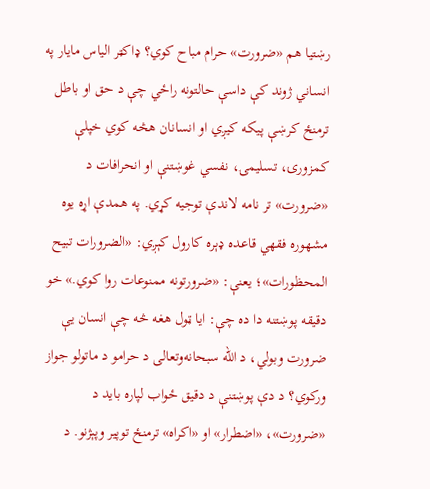رښتیا هم «ضرورت» حرام مباح کوي؟ ډاکټر الیاس مایار په انساني ژوند کې داسې حالتونه راځي چې د حق او باطل ترمنځ کرښې پیکه کيږي او انسانان هڅه کوي خپلې کمزورۍ، تسلیمۍ، نفسي غوښتنې او انحرافات د «ضرورت» تر نامه لاندې توجیه کړي. په همدې اړه یوه مشهوره فقهي قاعده ډېره کارول کېږي: «الضرورات تبیح المحظورات»؛ یعنې: «ضرورتونه ممنوعات روا کوي.» خو دقیقه پوښتنه دا ده چې: ایا ټول هغه څه چې انسان یې ضرورت وبولي، د الله سبحانه‌وتعالی د حرامو د ماتولو جواز ورکوي؟ د دې پوښتنې د دقیق ځواب لپاره باید د «ضرورت»، «اضطرار» او «اکراه» ترمنځ توپیر وپېژنو. د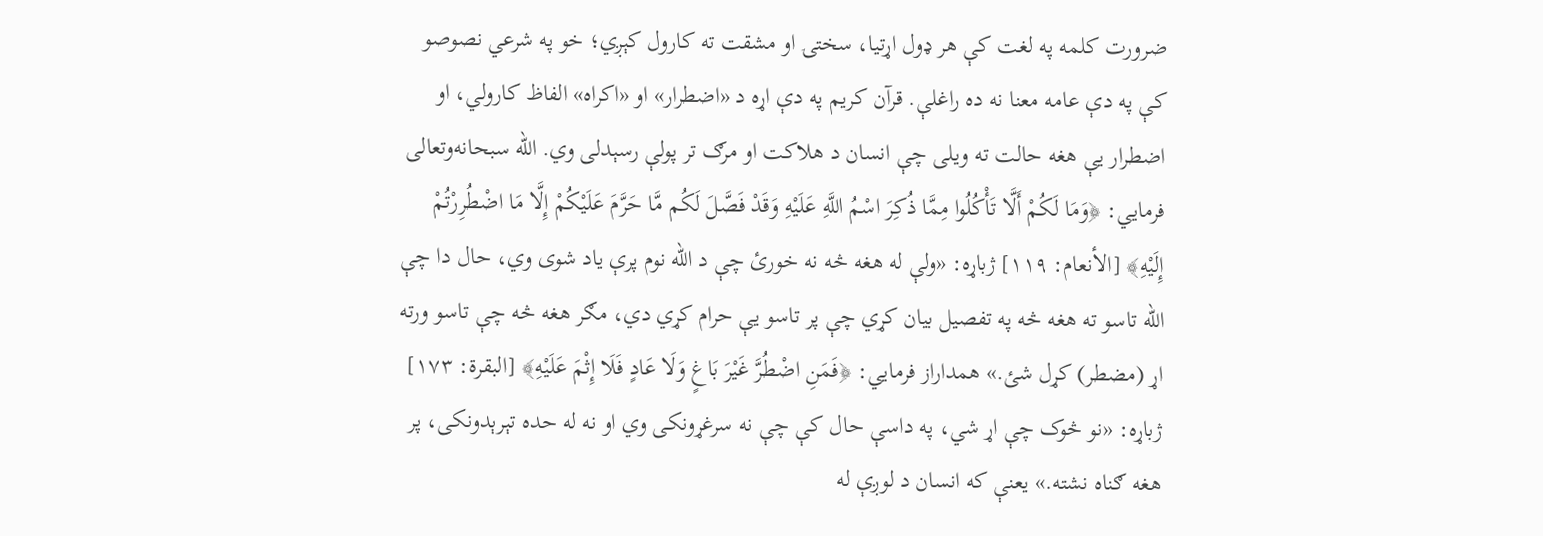ضرورت کلمه په لغت کې هر ډول اړتیا، سختۍ او مشقت ته کارول کېږي؛ خو په شرعي نصوصو کې په دې عامه معنا نه ده راغلې. قرآن کریم په دې اړه د «اضطرار» او «اکراه» الفاظ کارولي، او اضطرار يې هغه حالت ته ویلی چې انسان د هلاکت او مرګ تر پولې رسېدلی وي. الله سبحانه‌وتعالی فرمایي: ﴿وَمَا لَكُمْ أَلَّا تَأْكُلُوا مِمَّا ذُكِرَ اسْمُ اللَّهِ عَلَيْهِ وَقَدْ فَصَّلَ لَكُم مَّا حَرَّمَ عَلَيْكُمْ إِلَّا مَا اضْطُرِرْتُمْ إِلَيْهِ﴾ [الأنعام: ۱۱۹] ژباړه: «ولې له هغه څه نه خورئ چې د الله نوم پرې یاد شوی وي، حال دا چې الله تاسو ته هغه څه په تفصیل بیان کړي چې پر تاسو یې حرام کړي دي، مګر هغه څه چې تاسو ورته اړ (مضطر) کړل شئ.» همداراز فرمایي: ﴿فَمَنِ اضْطُرَّ غَيْرَ بَاغٍ وَلَا عَادٍ فَلَا إِثْمَ عَلَيْهِ﴾ [البقرة: ۱۷۳] ژباړه: «نو څوک چې اړ شي، په داسې حال کې چې نه سرغړونکی وي او نه له حده تېرېدونکی، پر هغه ګناه نشته.» یعنې که انسان د لوږې له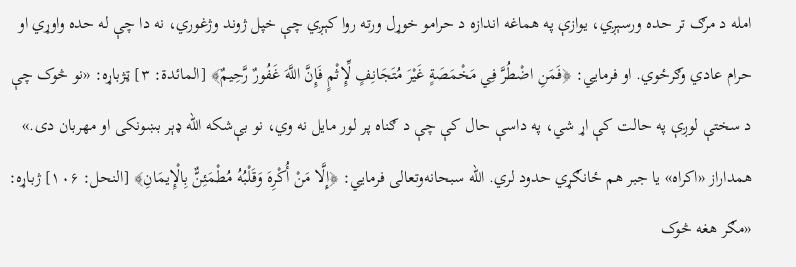امله د مرګ تر حده ورسېږي، یوازې په هماغه اندازه د حرامو خوړل ورته روا کېږي چې خپل ژوند وژغوري، نه دا چې له حده واوړي او حرام عادي وګرځوي. او فرمايي: ﴿فَمَنِ اضْطُرَّ فِي مَخْمَصَةٍ غَيْرَ مُتَجَانِفٍ لِّإِثْمٍ فَإِنَّ اللَّهَ غَفُورٌ رَّحِيمٌ﴾ [المائدة: ۳] ټژباړه: «نو څوک چې د سختې لوږې په حالت کې اړ شي، په داسې حال کې چې د ګناه پر لور مایل نه وي، نو بې‌شکه الله ډېر بښونکی او مهربان دی.» همداراز «اکراه» یا جبر هم ځانګړي حدود لري. الله سبحانه‌وتعالی فرمایي: ﴿إِلَّا مَنْ أُكْرِهَ وَقَلْبُهُ مُطْمَئِنٌّ بِالْإِيمَانِ﴾ [النحل: ۱۰۶] ژباړه: «مګر هغه څوک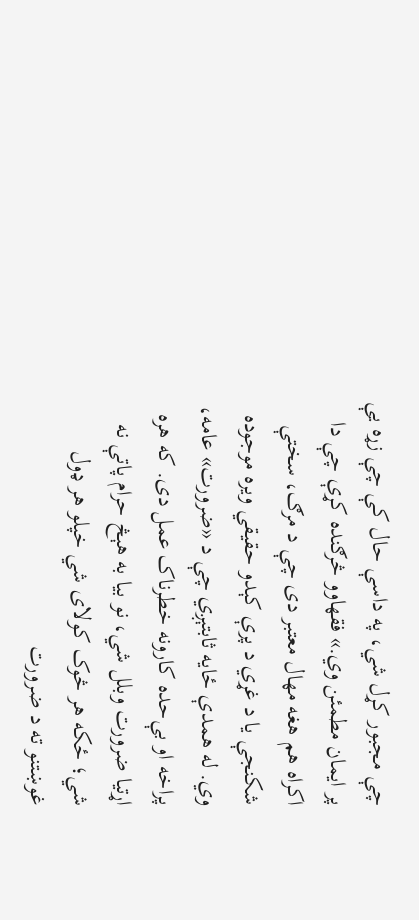چې مجبور کړل شي، په داسې حال کې چې زړه یې پر ایمان مطمئن وي.» فقهاوو څرګنده کړې چې دا اکراه هم هغه مهال معتبر دی چې د مرګ، سختې شکنجې یا د غړي د پرې کېدو حقیقي ویره موجوده وي. له همدې ځایه ثابتېږي چې د «ضرورت» عامه، پراخه او بې‌حده کارونه خطرناک عمل دی. که هره اړتیا ضرورت وبلل شي، نو بیا به هېڅ حرام پاتې نه شي؛ ځکه هر څوک کولای شي خپلو هر ډول غوښتنو ته د ضرورت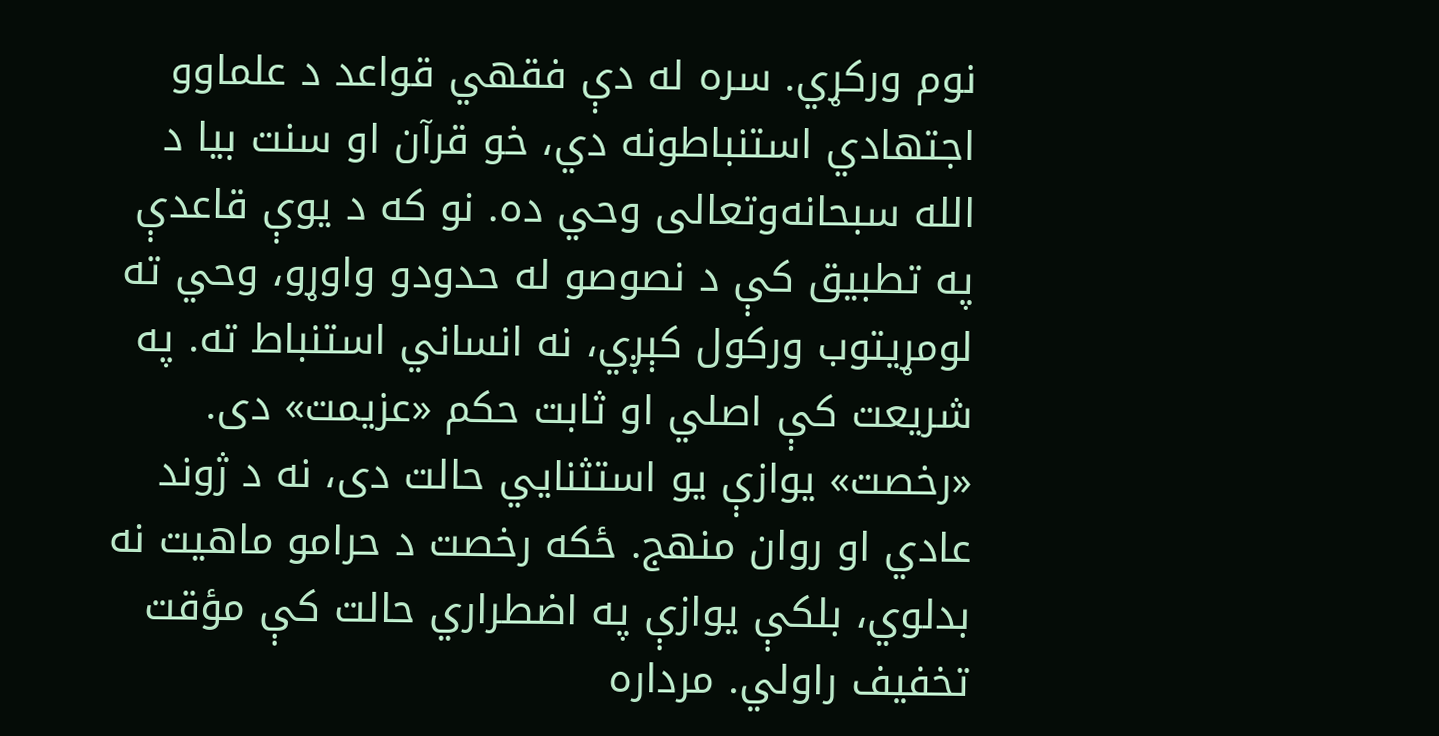نوم ورکړي. سره له دې فقهي قواعد د علماوو اجتهادي استنباطونه دي، خو قرآن او سنت بیا د الله سبحانه‌وتعالی وحي ده. نو که د یوې قاعدې په تطبیق کې د نصوصو له حدودو واوړو، وحي ته لومړیتوب ورکول کېږي، نه انساني استنباط ته. په شریعت کې اصلي او ثابت حکم «عزیمت» دی. «رخصت» یوازې یو استثنايي حالت دی، نه د ژوند عادي او روان منهج. ځکه رخصت د حرامو ماهیت نه بدلوي، بلکې یوازې په اضطراري حالت کې مؤقت تخفیف راولي. مرداره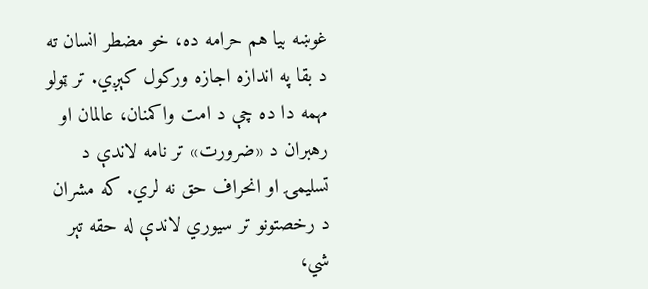غوښه بیا هم حرامه ده، خو مضطر انسان ته د بقا په اندازه اجازه ورکول کېږي. تر ټولو مهمه دا ده چې د امت واکمنان، عالمان او رهبران د «ضرورت» تر نامه لاندې د تسلیمۍ او انحراف حق نه لري. که مشران د رخصتونو تر سیوري لاندې له حقه تېر شي،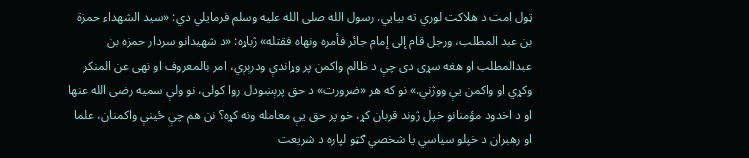ټول امت د هلاکت لوري ته بیایي. رسول الله صلى الله عليه وسلم فرمایلي دي: «سيد الشهداء حمزة بن عبد المطلب، ورجل قام إلى إمام جائر فأمره ونهاه فقتله» ژباړه: «د شهیدانو سردار حمزه بن عبدالمطلب او هغه سړی دی چې د ظالم واکمن پر وړاندې ودرېږي، امر بالمعروف او نهی عن المنکر وکړي او واکمن یې ووژني.» نو که هر «ضرورت» د حق پرېښودل روا کولی، نو ولې سمیه رضی الله عنها او د اخدود مؤمنانو خپل ژوند قربان کړ، خو پر حق یې معامله ونه کړه؟ نن هم چې ځینې واکمنان، علما او رهبران د خپلو سیاسي یا شخصي ګټو لپاره د شریعت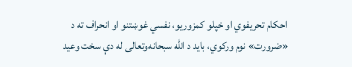احکام تحریفوي او خپلو کمزوريو، نفسي غوښتنو او انحراف ته د «ضرورت» نوم ورکوي، باید د الله سبحانه‌وتعالی له دې سخت وعید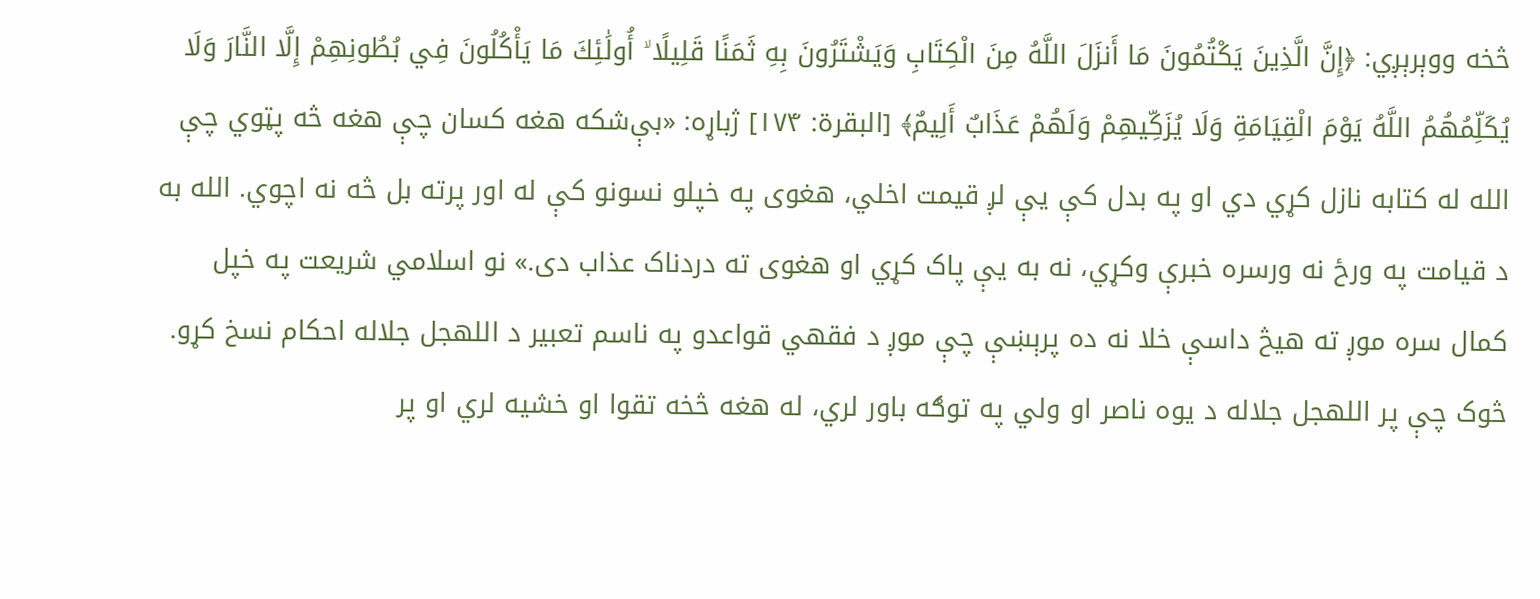څخه ووېرېږي: ﴿إِنَّ الَّذِينَ يَكْتُمُونَ مَا أَنزَلَ اللَّهُ مِنَ الْكِتَابِ وَيَشْتَرُونَ بِهِ ثَمَنًا قَلِيلًا ۙ أُولَٰئِكَ مَا يَأْكُلُونَ فِي بُطُونِهِمْ إِلَّا النَّارَ وَلَا يُكَلِّمُهُمُ اللَّهُ يَوْمَ الْقِيَامَةِ وَلَا يُزَكِّيهِمْ وَلَهُمْ عَذَابٌ أَلِيمٌ﴾ [البقرة: ۱۷۴] ژباړه: «بې‌شکه هغه کسان چې هغه څه پټوي چې الله له کتابه نازل کړي دي او په بدل کې یې لږ قیمت اخلي، هغوی په خپلو نسونو کې له اور پرته بل څه نه اچوي. الله به د قیامت په ورځ نه ورسره خبرې وکړي، نه به یې پاک کړي او هغوی ته دردناک عذاب دی.» نو اسلامي شریعت په خپل کمال سره موږ ته هیڅ داسې خلا نه ده پرېښې چې موږ د فقهي قواعدو په ناسم تعبیر د اللهجل جلاله احکام نسخ کړو. څوک چې پر اللهجل جلاله د یوه ناصر او ولي په توګه باور لري، له هغه څخه تقوا او خشیه لري او پر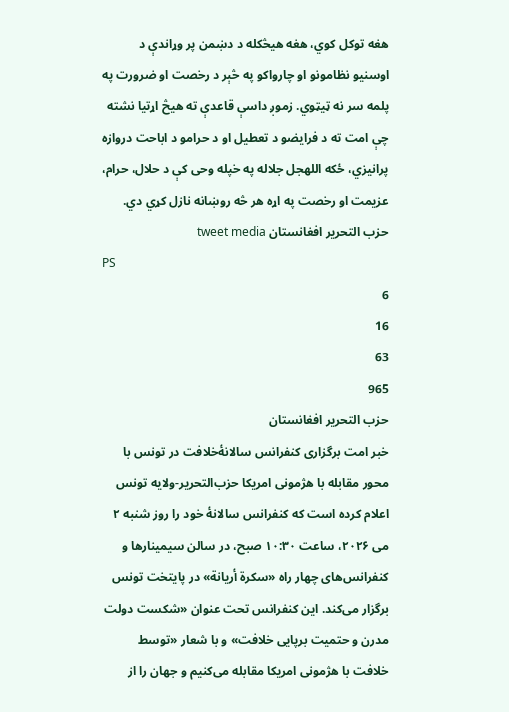هغه توکل کوي، هغه هیڅکله د دښمن پر وړاندې د اوسنيو نظامونو او چارواکو په څېر د رخصت او ضرورت په پلمه سر نه ټیټوي. زموږ داسې قاعدې ته هیڅ اړتیا نشته چې امت ته د فرایضو د تعطیل او د حرامو د اباحت دروازه پرانیزي، ځکه اللهجل جلاله په خپله وحی کې د حلال، حرام، عزیمت او رخصت په اړه هر څه روښانه نازل کړي دي.
حزب التحریر افغانستان tweet media
PS
6
16
63
965
حزب التحریر افغانستان
خبر امت برگزاری کنفرانس سالانۀخلافت در تونس با محور مقابله با هژمونی امریکا حزب‌التحریر-ولایه تونس اعلام کرده است که کنفرانس سالانۀ خود را روز شنبه ۲ می ۲۰۲۶، ساعت ۱۰:۳۰ صبح، در سالن سیمینارها و کنفرانس‌های چهار راه «سكرة أريانة» در پایتخت تونس برگزار می‌کند. این کنفرانس تحت عنوان «شکست دولت مدرن و حتمیت برپایی خلافت» و با شعار «توسط خلافت با هژمونی امریکا مقابله می‌کنیم و جهان را از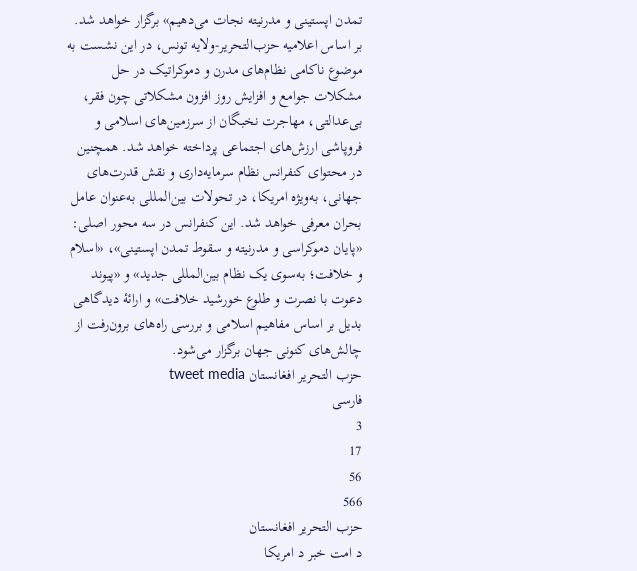تمدن اپستینی و مدرنیته نجات می‌دهیم» برگزار خواهد شد. بر اساس اعلامیه حزب‌التحریر-ولایه تونس، در این نشست به موضوع ناکامی نظام‌های مدرن و دموکراتیک در حل مشکلات جوامع و افزایش روز افزون مشکلاتی چون فقر، بی‌عدالتی، مهاجرت نخبگان از سرزمین‌های اسلامی و فروپاشی ارزش‌های اجتماعی پرداخته خواهد شد. همچنین در محتوای کنفرانس نظام سرمایه‌داری و نقش قدرت‌های جهانی، به‌ویژه امریکا، در تحولات بین‌المللی به‌عنوان عامل بحران معرفی خواهد شد. این کنفرانس در سه محور اصلی: «پایان دموکراسی و مدرنیته و سقوط تمدن اپستینی»، «اسلام و خلافت؛ به‌سوی یک نظام بین‌المللی جدید» و «پیوند دعوت با نصرت و طلوع خورشید خلافت» و ارائۀ دیدگاهی بدیل بر اساس مفاهیم اسلامی و بررسی راه‌های برون‌رفت از چالش‌های کنونی جهان برگزار می‌شود.
حزب التحریر افغانستان tweet media
فارسی
3
17
56
566
حزب التحریر افغانستان
د امت خبر د امریکا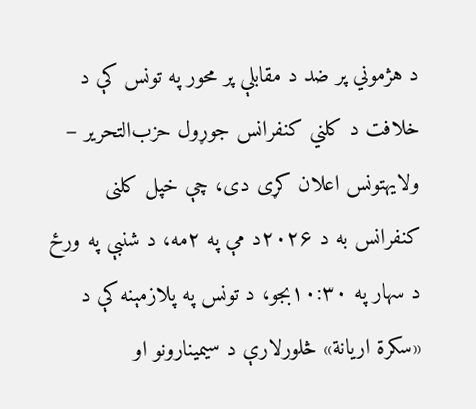د هژموني پر ضد د مقابلې پر محور په تونس کې د خلافت د کلني کنفرانس جوړول حزب‌التحریر – ولایهتونس اعلان کړی دی، چې خپل کلنی کنفرانس به د ۲۰۲۶د مې په ۲مه، د شنبې په ورځ د سهار په ۱۰:۳۰بجو، د تونس په پلازمېنه کې د «سکرة اریانة» څلورلارې د سیمینارونو او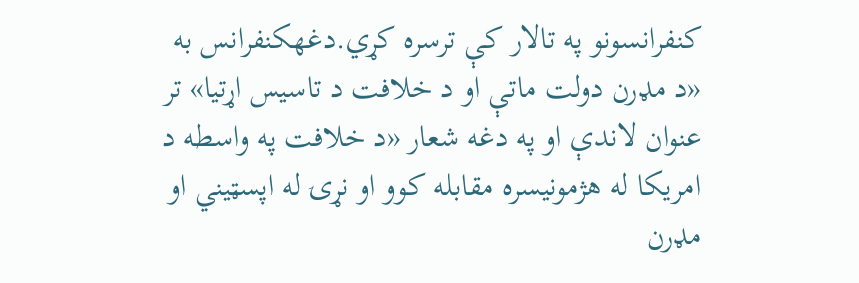کنفرانسونو په تالار کې ترسره کړي.دغهکنفرانس به «د مډرن دولت ماتې او د خلافت د تاسیس اړتیا» تر عنوان لاندې او په دغه شعار «د خلافت په واسطه د امریکا له هژمونيسره مقابله کوو او نړۍ له اپسټیني او مډرن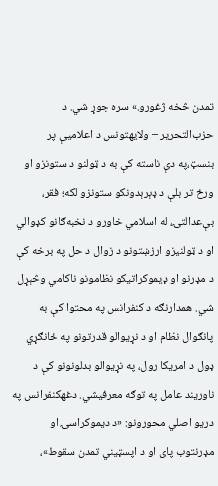تمدن څخه ژغورو.» سره جوړ شي. د حزب‌التحریر – ولایهتونس د اعلامیې پر بنسټ،په دې ناسته کې به د ټولنو د ستونزو او ورځ تر بلې د ډېرېدونکو ستونزو لکه؛ فقر، بې‌عدالتۍ، له اسلامي خاورو د نخبه‌ګانو کډوالي او د ټولنیزو ارزښتونو د زوال د حل په برخه کې د مډرنو او ډیموکراتیکو نظامونو ناکامي وڅېړل شي. همدارنګه د کنفرانس په محتوا کې به پانګوال نظام او د نړیوالو قدرتونو په ځانګړي ډول د امریکا رول، په نړیوالو بدلونونو کې د ناوریند عامل په توګه معرفيشي. دغهکنفرانس په دریو اصلي محورونو: «د دیموکراسۍ او مډرنتوب پای او د اپسټیني تمدن سقوط»،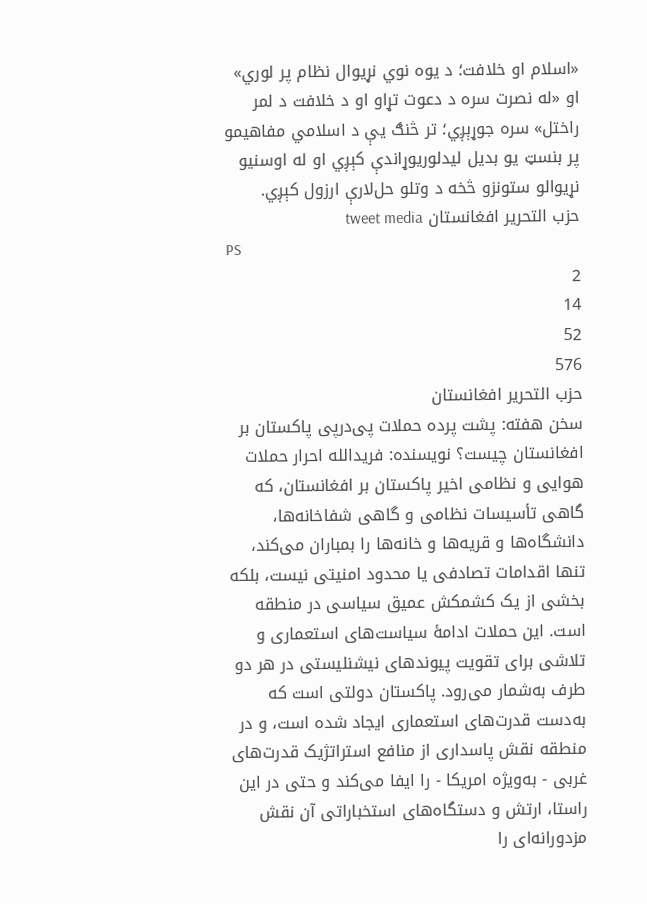«اسلام او خلافت؛ د یوه نوي نړیوال نظام پر لوري» او «له نصرت سره د دعوت تړاو او د خلافت د لمر راختل» سره جوړېږي؛ تر څنګ یې د اسلامي مفاهیمو پر بنسټ یو بدیل لیدلوریوړاندې کېږي او له اوسنیو نړیوالو ستونزو څخه د وتلو حل‌لارې ارزول کېږي.
حزب التحریر افغانستان tweet media
PS
2
14
52
576
حزب التحریر افغانستان
سخن هفته: پشت پرده حملات پی‌درپی پاکستان بر افغانستان چیست؟ نویسنده: فریدالله احرار حملات هوایی و نظامی اخیر پاکستان بر افغانستان، که گاهی تأسیسات نظامی و گاهی شفاخانه‌ها، دانشگاه‌ها و قریه‌ها و خانه‌ها را بمباران می‌کند، تنها اقدامات تصادفی یا محدود امنیتی نیست، بلکه بخشی از یک کشمکش عمیق سیاسی در منطقه است. این حملات ادامهٔ سیاست‌های استعماری و تلاشی برای تقویت پیوندهای نیشنلیستی در هر دو طرف به‌شمار می‌رود. پاکستان دولتی است که به‌دست قدرت‌های استعماری ایجاد شده است، و در منطقه نقش پاسداری از منافع استراتژیک قدرت‌های غربی - به‌ویژه امریکا - را ایفا می‌کند و حتی در این راستا، ارتش و دستگاه‌های استخباراتی آن نقش مزدورانه‌ای را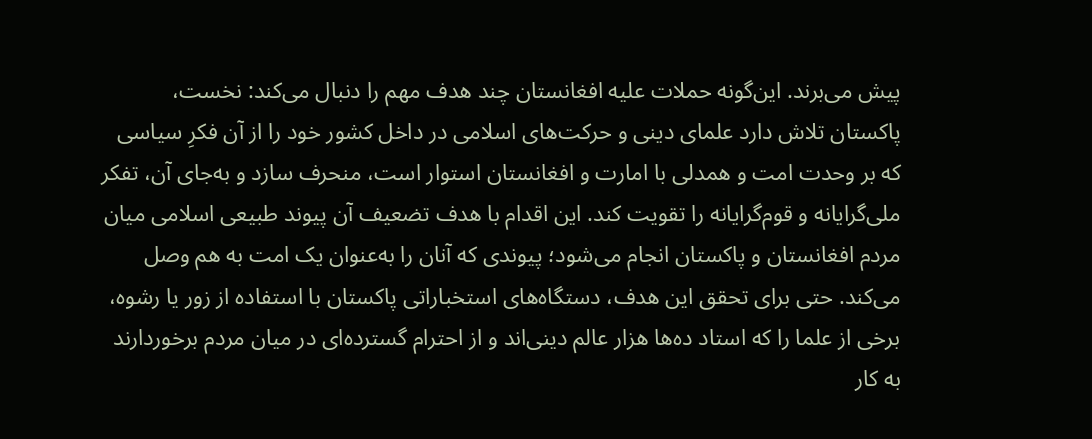پیش می‌برند. این‌گونه حملات علیه افغانستان چند هدف مهم را دنبال می‌کند: نخست، پاکستان تلاش دارد علمای دینی و حرکت‌های اسلامی در داخل کشور خود را از آن فکرِ سیاسی که بر وحدت امت و همدلی با امارت و افغانستان استوار است، منحرف سازد و به‌جای آن، تفکر ملی‌گرایانه و قوم‌گرایانه را تقویت کند. این اقدام با هدف تضعیف آن پیوند طبیعی اسلامی میان مردم افغانستان و پاکستان انجام می‌شود؛ پیوندی که آنان را به‌عنوان یک امت به هم وصل می‌کند. حتی برای تحقق این هدف، دستگاه‌های استخباراتی پاکستان با استفاده از زور یا رشوه، برخی از علما را که استاد ده‌ها هزار عالم دینی‌اند و از احترام گسترده‌ای در میان مردم برخوردارند به کار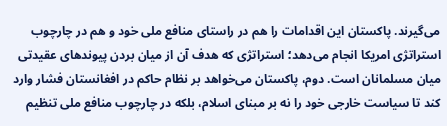می‌گیرند. پاکستان این اقدامات را هم در راستای منافع ملی خود و هم در چارچوب استراتژی امریکا انجام می‌دهد؛ استراتژی که هدف آن از میان بردن پیوندهای عقیدتی میان مسلمانان است. دوم، پاکستان می‌خواهد بر نظام حاکم در افغانستان فشار وارد کند تا سیاست خارجی خود را نه بر مبنای اسلام، بلکه در چارچوب منافع ملی تنظیم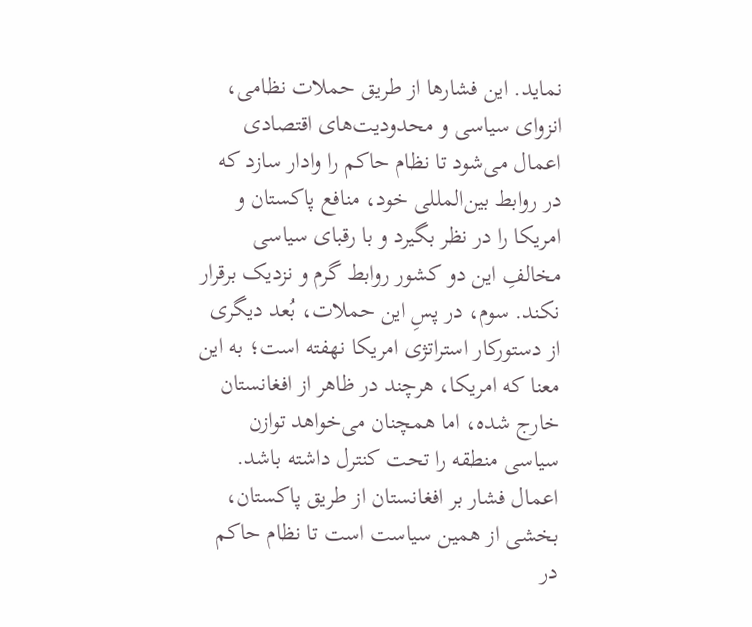نماید. این فشارها از طریق حملات نظامی، انزوای سیاسی و محدودیت‌های اقتصادی اعمال می‌شود تا نظام حاکم را وادار سازد که در روابط بین‌المللی خود، منافع پاکستان و امریکا را در نظر بگیرد و با رقبای سیاسی مخالفِ این دو کشور روابط گرم و نزدیک برقرار نکند. سوم، در پسِ این حملات، بُعد دیگری از دستورکار استراتژی امریکا نهفته است؛ به این معنا که امریکا، هرچند در ظاهر از افغانستان خارج شده، اما همچنان می‌خواهد توازن سیاسی منطقه را تحت کنترل داشته باشد. اعمال فشار بر افغانستان از طریق پاکستان، بخشی از همین سیاست است تا نظام حاکم در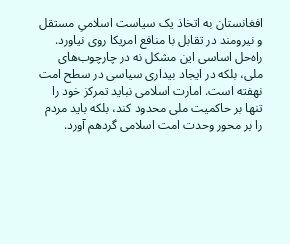افغانستان به اتخاذ یک سیاست اسلامیِ مستقل و نیرومند در تقابل با منافع امریکا روی نیاورد. راه‌حل اساسی این مشکل نه در چارچوب‌های ملی، بلکه در ایجاد بیداری سیاسی در سطح امت نهفته است. امارت اسلامی نباید تمرکز خود را تنها بر حاکمیت ملی محدود کند، بلکه باید مردم را بر محور وحدت امت اسلامی گردهم آورد.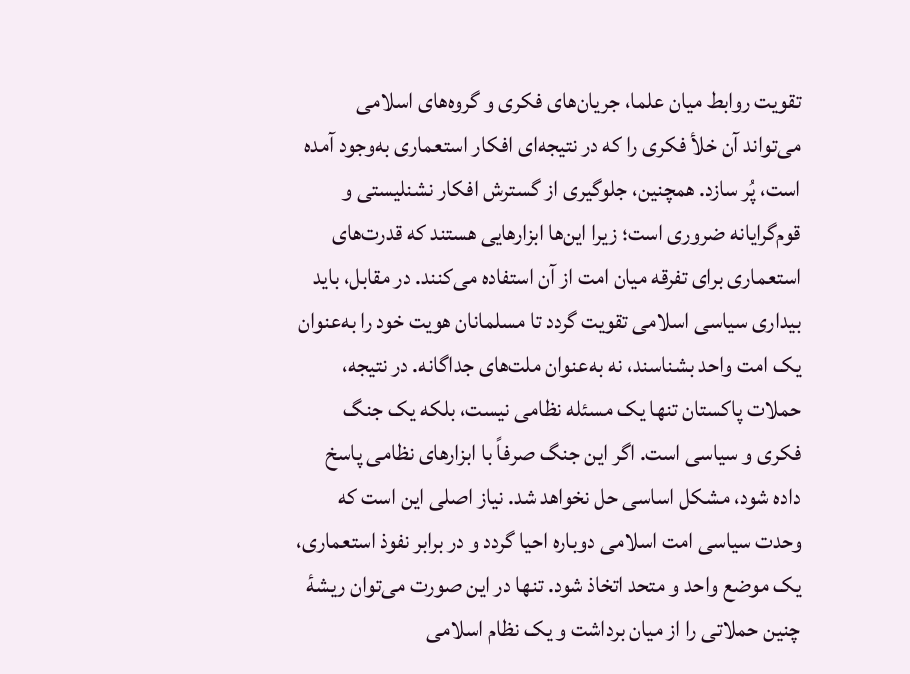تقویت روابط میان علما، جریان‌های فکری و گروه‌های اسلامی می‌تواند آن خلأ فکری را که در نتیجه‌ای افکار استعماری به‌وجود آمده است، پُر سازد. همچنین، جلوگیری از گسترش افکار نشنلیستی و قوم‌گرایانه ضروری است؛ زیرا این‌ها ابزارهایی هستند که قدرت‌های استعماری برای تفرقه میان امت از آن استفاده می‌کنند. در مقابل، باید بیداری سیاسی اسلامی تقویت گردد تا مسلمانان هویت خود را به‌عنوان یک امت واحد بشناسند، نه به‌عنوان ملت‌های جداگانه. در نتیجه، حملات پاکستان تنها یک مسئله نظامی نیست، بلکه یک جنگ فکری و سیاسی است. اگر این جنگ صرفاً با ابزارهای نظامی پاسخ داده شود، مشکل اساسی حل نخواهد شد. نیاز اصلی این است که وحدت سیاسی امت اسلامی دوباره احیا گردد و در برابر نفوذ استعماری، یک موضع واحد و متحد اتخاذ شود. تنها در این صورت می‌توان ریشهٔ چنین حملاتی را از میان برداشت و یک نظام اسلامی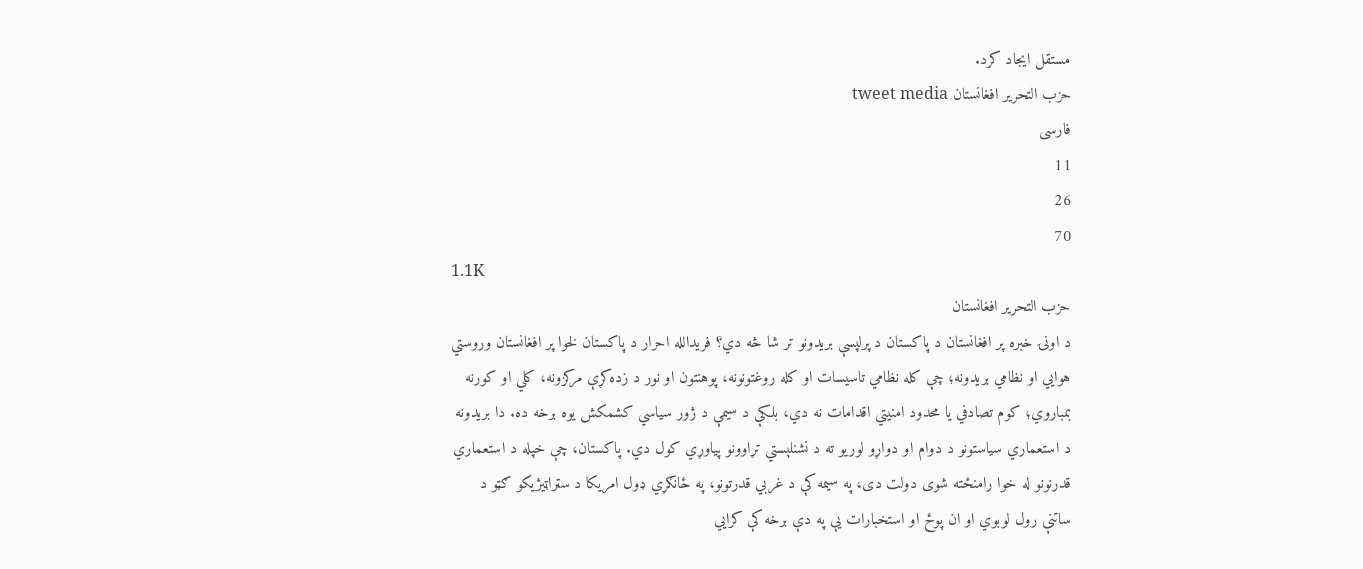مستقل ایجاد کرد.
حزب التحریر افغانستان tweet media
فارسی
11
26
70
1.1K
حزب التحریر افغانستان
د اونۍ خبره پر افغانستان د پاکستان د پرلپسې بریدونو تر شا څه دي؟ فریدالله احرار د پاکستان لخوا پر افغانستان وروستي هوايي او نظامي بریدونه؛ چې کله نظامي تاسیسات او کله روغتونونه، پوهنتون او نور د زده‌کړې مرکزونه، کلي او کورنه بمباروي؛ کوم تصادفي یا محدود امنیتي اقدامات نه دي، بلکې د سیمې د ژور سیاسي کشمکش یوه برخه ده. دا بریدونه د استعماري سیاستونو د دوام او دواړو لوریو ته د نشنلېستي تړاوونو پیاوړي کول دي. پاکستان، چې خپله د استعماري قدرنونو له خوا رامنځته شوی دولت دی، په سیمه کې د غربي قدرتونو، په ځانګړي ډول امریکا د سټراټیژیکو ګټو د ساتنې رول لوبوي او ان پوځ او استخبارات یې په دې برخه کې کرايي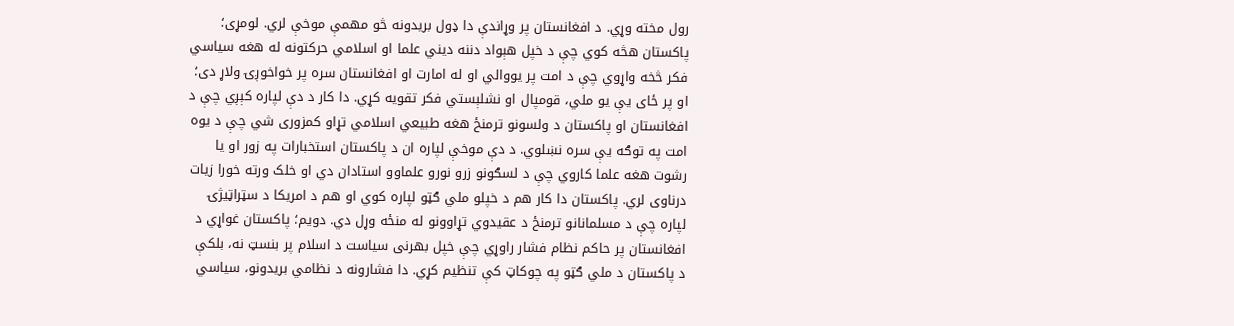رول مخته وړي. د افغانستان پر وړاندې دا ډول بریدونه څو مهمې موخې لري. لومړی؛ پاکستان هڅه کوي چې د خپل هېواد دننه دیني علما او اسلامي حرکتونه له هغه سیاسي فکر څخه واړوي چې د امت پر یووالي او له امارت او افغانستان سره پر خواخوږۍ ولاړ دی؛ او پر ځای یې یو ملي، قومپال او نشلېستي فکر تقویه کړي. دا کار د دې لپاره کېږي چې د افغانستان او پاکستان د ولسونو ترمنځ هغه طبیعي اسلامي تړاو کمزوری شي چې د یوه امت په توګه یې سره نښلوي. د دې موخې لپاره ان د پاکستان استخبارات په زور او یا رشوت هغه علما کاروي چې د لسګونو زرو نورو علماوو استادان دي او خلک ورته خورا زیات درناوی لري. پاکستان دا کار هم د خپلو ملي ګټو لپاره کوي او هم د امریکا د سټراټيژۍ لپاره چې د مسلمانانو ترمنځ د عقیدوي تړاوونو له منځه وړل دي. دویم؛ پاکستان غواړي د افغانستان پر حاکم نظام فشار راوړي چې خپل بهرنی سیاست د اسلام پر بنسټ نه، بلکې د پاکستان د ملي ګټو په چوکاټ کې تنظیم کړي. دا فشارونه د نظامي بریدونو، سیاسي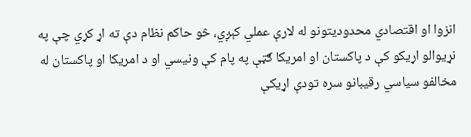انزوا او اقتصادي محدودیتونو له لارې عملي کېږي، څو حاکم نظام دې ته اړ کړي چې په نړیوالو اړیکو کې د پاکستان او امریکا ګټې په پام کې ونیسي او د امریکا او پاکستان له مخالفو سیاسي رقیبانو سره تودې اړیکې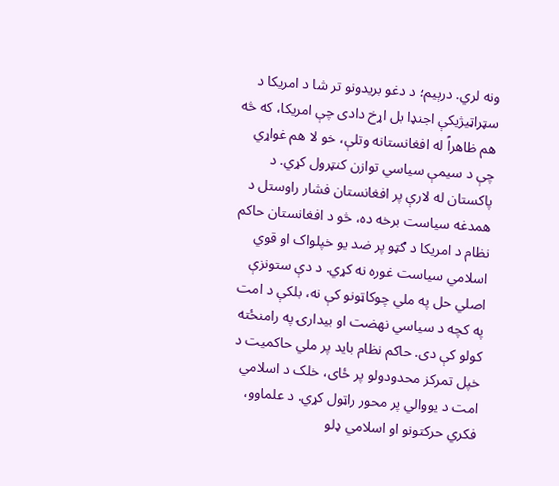ونه لري. درېیم؛ د دغو بریدونو تر شا د امریکا د سټراټیژیکې اجنډا بل اړخ دادی چې امریکا، که څه هم ظاهراً له افغانستانه وتلې، خو لا هم غواړي چې د سیمې سیاسي توازن کنټرول کړي. د پاکستان له لارې پر افغانستان فشار راوستل د همدغه سیاست برخه ده، څو د افغانستان حاکم نظام د امریکا د ګټو پر ضد یو خپلواک او قوي اسلامي سیاست غوره نه کړي. د دې ستونزې اصلي حل په ملي چوکاټونو کې نه، بلکې د امت په کچه د سیاسي نهضت او بیدارۍ په رامنځته کولو کې دی. حاکم نظام باید پر ملي حاکمیت د خپل تمرکز محدودولو پر ځای، خلک د اسلامي امت د یووالي پر محور راټول کړي. د علماوو، فکري حرکتونو او اسلامي ډلو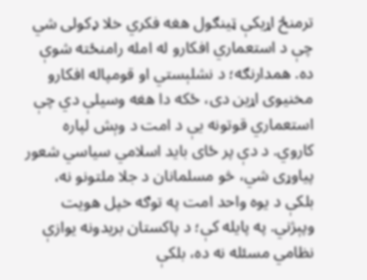ترمنځ اړیکې ټینګول هغه فکري خلا ډکولی شي چې د استعماري افکارو له امله رامنځته شوې ده. همدارنګه؛ د نشلېستي او قومپاله افکارو مخنیوی اړین دی، ځکه دا هغه وسیلې دي چې استعماري قوتونه یې د امت د وېش لپاره کاروي. د دې پر ځای باید اسلامي سیاسي شعور پیاوړی شي، څو مسلمانان د جلا ملتونو نه، بلکې د یوه واحد امت په توګه خپل هویت وپېژني. په پایله کې؛ د پاکستان بریدونه یوازې نظامي مسئله نه ده، بلکې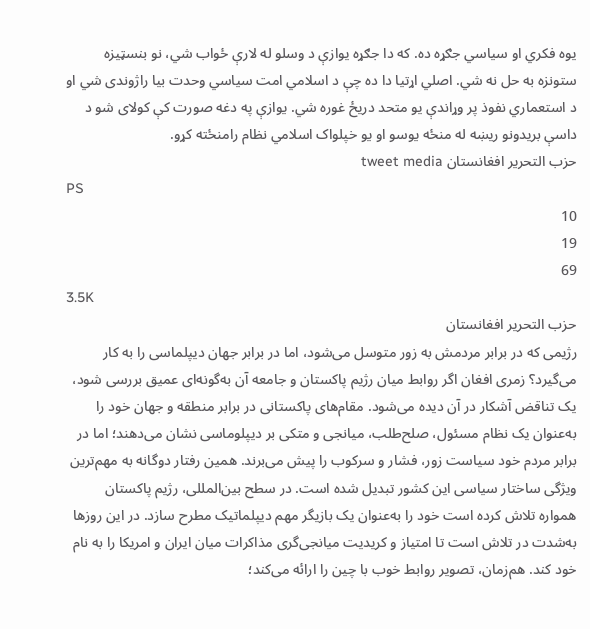یوه فکري او سیاسي جګړه ده. که دا جګړه یوازې د وسلو له لارې ځواب شي، نو بنسټیزه ستونزه به حل نه شي. اصلي اړتیا دا ده چې د اسلامي امت سیاسي وحدت بیا راژوندی شي او د استعماري نفوذ پر وړاندې یو متحد دریځ غوره شي. یوازې په دغه صورت کې کولای شو د داسې بریدونو ریښه له منځه یوسو او یو خپلواک اسلامي نظام رامنځته کړو.
حزب التحریر افغانستان tweet media
PS
10
19
69
3.5K
حزب التحریر افغانستان
رژیمی که در برابر مردمش به زور متوسل می‌شود، اما در برابر جهان دیپلماسی را به کار می‌گیرد؟ زمری افغان اگر روابط میان رژیم پاکستان و جامعه آن به‌گونه‌ای عمیق بررسی شود، یک تناقض آشکار در آن دیده می‌شود. مقام‌های پاکستانی در برابر منطقه و جهان خود را به‌عنوان یک نظام مسئول، صلح‌طلب، میانجی و متکی بر دیپلوماسی نشان می‌دهند؛ اما در برابر مردم خود سیاست زور، فشار و سرکوب را پیش می‌برند. همین رفتار دوگانه به مهم‌ترین ویژگی ساختار سیاسی این کشور تبدیل شده است. در سطح بین‌المللی، رژیم پاکستان همواره تلاش کرده است خود را به‌عنوان یک بازیگر مهم دیپلماتیک مطرح سازد. در این روزها به‌شدت در تلاش است تا امتیاز و کریدیت میانجی‌گری مذاکرات میان ایران و امریکا را به نام خود کند. هم‌زمان، تصویر روابط خوب با چین را ارائه می‌کند؛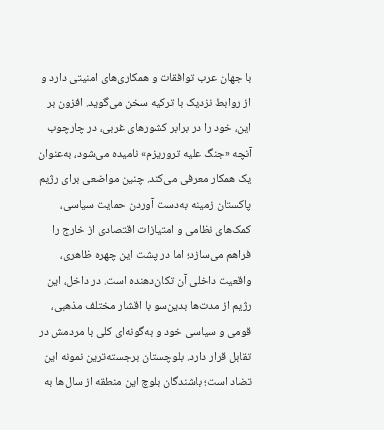با جهان عرب توافقات و همکاری‌های امنیتی دارد و از روابط نزدیک با ترکیه سخن می‌گوید. افزون بر این، خود را در برابر کشورهای غربی، در چارچوب آنچه «جنگ علیه تروریزم» نامیده می‌شود، به‌عنوان یک همکار معرفی می‌کند. چنین مواضعی برای رژیم پاکستان زمینه به‌دست آوردن حمایت سیاسی، کمک‌های نظامی و امتیازات اقتصادی از خارج را فراهم می‌سازد؛ اما در پشت این چهره ظاهری، واقعیت داخلی آن تکان‌دهنده است. در داخل، این رژیم از مدت‌ها بدین‌سو با اقشار مختلف مذهبی، قومی و سیاسی خود و به‌گونه‌ای کلی با مردمش در تقابل قرار دارد. بلوچستان برجسته‌ترین نمونه این تضاد است؛ باشندگان بلوچ این منطقه از سال‌ها به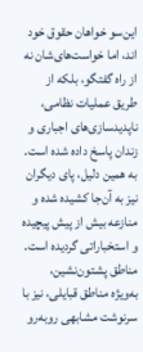این‌سو خواهان حقوق خود اند، اما خواست‌های‌شان نه از راه گفتگو، بلکه از طریق عملیات نظامی، ناپدیدسازی‌های اجباری و زندان پاسخ داده شده است. به همین دلیل، پای دیگران نیز به آن‌جا کشیده شده و منازعه بیش از پیش پیچیده و استخباراتی گردیده است. مناطق پشتون‌نشین، به‌ویژه مناطق قبایلی، نیز با سرنوشت مشابهی روبه‌رو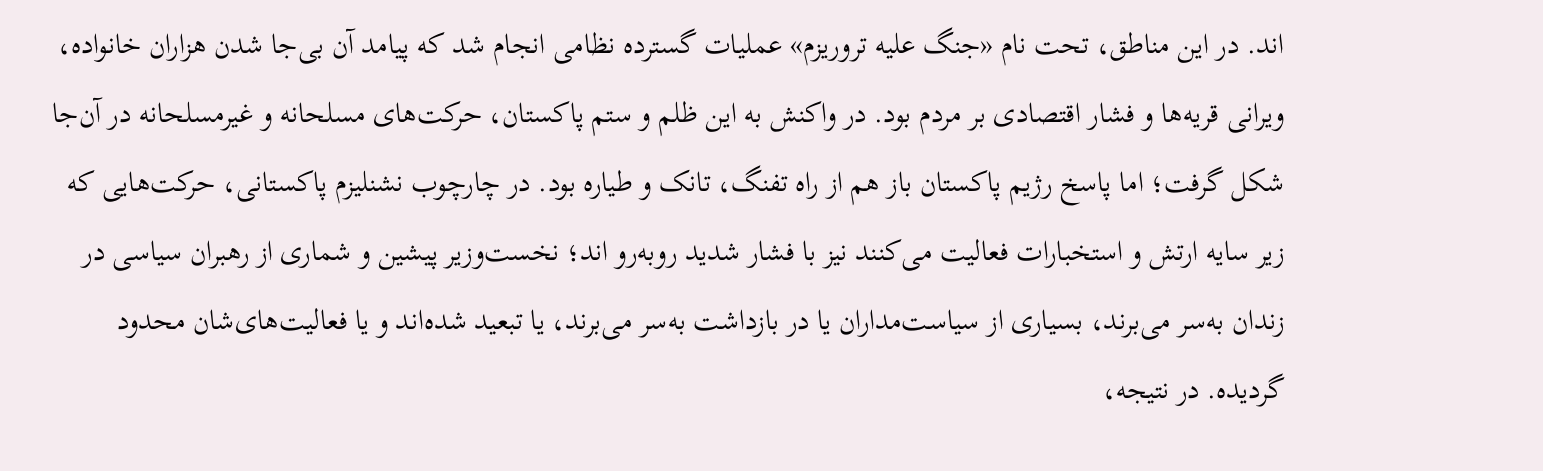اند. در این مناطق، تحت نام «جنگ علیه تروریزم» عملیات گسترده نظامی انجام شد که پیامد آن بی‌جا شدن هزاران خانواده، ویرانی قریه‌ها و فشار اقتصادی بر مردم بود. در واکنش به این ظلم و ستم پاکستان، حرکت‌های مسلحانه و غیرمسلحانه در آن‌جا شکل گرفت؛ اما پاسخ رژیم پاکستان باز هم از راه تفنگ، تانک و طیاره بود. در چارچوب نشنلیزم پاکستانی، حرکت‌هایی که زیر سایه ارتش و استخبارات فعالیت می‌کنند نیز با فشار شدید روبه‌رو اند؛ نخست‌وزیر پیشین و شماری از رهبران سیاسی در زندان به‌سر می‌برند، بسیاری از سیاست‌مداران یا در بازداشت به‌سر می‌برند، یا تبعید شده‌اند و یا فعالیت‌های‌شان محدود گردیده. در نتیجه،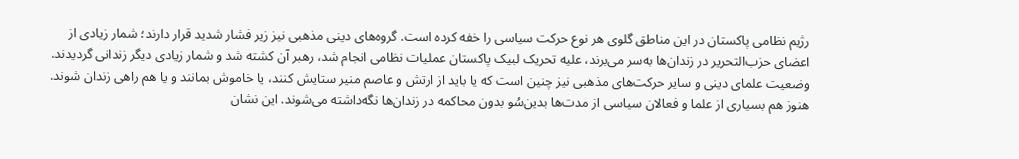رژیم نظامی پاکستان در این مناطق گلوی هر نوع حرکت سیاسی را خفه کرده است. گروه‌های دینی مذهبی نیز زیر فشار شدید قرار دارند؛ شمار زیادی از اعضای حزب‌التحریر در زندان‌ها به‌سر می‌برند، علیه تحریک لبیک پاکستان عملیات نظامی انجام شد، رهبر آن کشته شد و شمار زیادی دیگر زندانی گردیدند. وضعیت علمای دینی و سایر حرکت‌های مذهبی نیز چنین است که یا باید از ارتش و عاصم منیر ستایش کنند، یا خاموش بمانند و یا هم راهی زندان شوند. هنوز هم بسیاری از علما و فعالان سیاسی از مدت‌ها بدین‌سُو بدون محاکمه در زندان‌ها نگه‌داشته می‌شوند. این نشان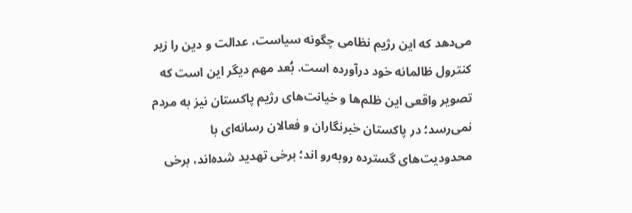می‌دهد که این رژیم نظامی چگونه سیاست، عدالت و دین را زیر کنترول ظالمانه خود درآورده است. بُعد مهم دیگر این است که تصویر واقعی این ظلم‌ها و خیانت‌های رژیم پاکستان نیز به مردم نمی‌رسد؛ در پاکستان خبرنگاران و فعالان رسانه‌ای با محدودیت‌های گسترده روبه‌رو اند؛ برخی تهدید شده‌اند، برخی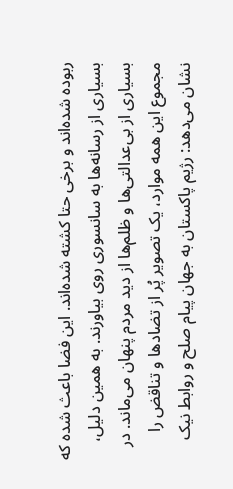ربوده شده‌اند و برخی حتا کشته شده‌اند. این فضا باعث شده که بسیاری از رسانه‌ها به سانسوری روی بیاورند. به همین دلیل، بسیاری از بی‌عدالتی‌ها و ظلم‌ها از دید مردم پنهان می‌ماند. در مجموع این همه موارد، یک تصویر پُر از تضادها و تناقض را نشان می‌دهد: رژیم پاکستان به جهان پیام صلح و روابط نیک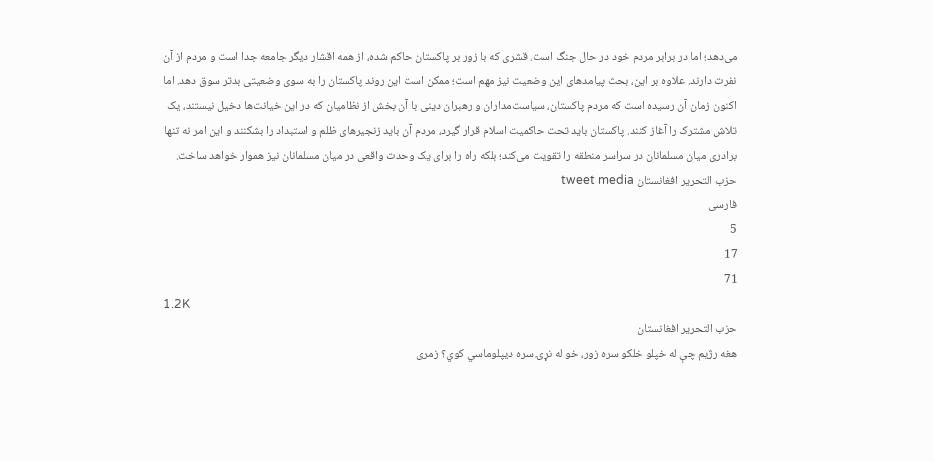می‌دهد؛ اما در برابر مردم خود در حال جنگ است. قشری که با زور بر پاکستان حاکم شده، از همه اقشار دیگر جامعه جدا است و مردم از آن نفرت دارند. علاوه بر این، بحث پیامدهای این وضعیت نیز مهم است؛ ممکن است این روند پاکستان را به سوی وضعیتی بدتر سوق دهد. اما اکنون زمان آن رسیده است که مردم پاکستان، سیاست‌مداران و رهبران دینی با آن بخش از نظامیان که در این خیانت‌ها دخیل نیستند، یک تلاش مشترک را آغاز کنند. پاکستان باید تحت حاکمیت اسلام قرار گیرد، مردم آن باید زنجیرهای ظلم و استبداد را بشکنند و این امر نه تنها برادری میان مسلمانان در سراسر منطقه را تقویت می‌کند؛ بلکه راه را برای یک وحدت واقعی در میان مسلمانان نیز هموار خواهد ساخت.
حزب التحریر افغانستان tweet media
فارسی
5
17
71
1.2K
حزب التحریر افغانستان
هغه رژی‍م چې له خپلو خلکو سره زور، خو له نړۍ سره دیپلوماسي کوي؟ زمری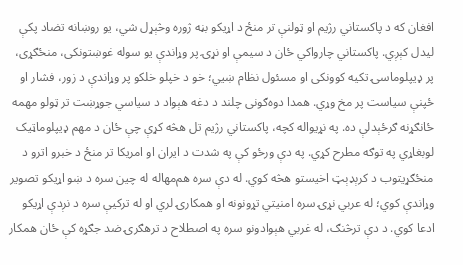افغان که د پاکستاني رژیم او ټولنې تر منځ د اړيکو بڼه ژوره وڅېړل شي، يو روښانه تضاد پکې لیدل کېږي. پاکستاني چارواکي ځان د سيمې او نړۍ پر وړاندې یو سوله غوښتونکی، منځګړی، پر ډیپلوماسۍ تکیه کوونکی او مسئول نظام ښيي؛ خو د خپلو خلکو پر وړاندې د زور، فشار او ځپنې سياست پر مخ وړي. همدا دوه‌ګونی چلند د دغه هېواد د سياسي جوړښت تر ټولو مهمه ځانګړنه ګرځېدلې ده. په نړيواله کچه، پاکستاني رژیم تل هڅه کړې چې ځان د مهم ډيپلوماټيک لوبغاړي په توګه مطرح کړي. په دې ورځو کې په شدت د ايران او امريکا تر منځ د خبرو اترو د منځګړیتوب د کرېډېټ اخیستو هڅه کوي. له دې سره هم‌مهاله له چین سره د ښو اړیکو تصویر وړاندې کوي؛ له عربي نړۍ سره امنیتي تړونونه او همکارۍ لري او له ترکیې سره د نږدې اړیکو ادعا کوي. د دې ترڅنګ، له غربي هېوادونو سره په اصطلاح د ترهګرۍ ضد جګړه کې ځان همکار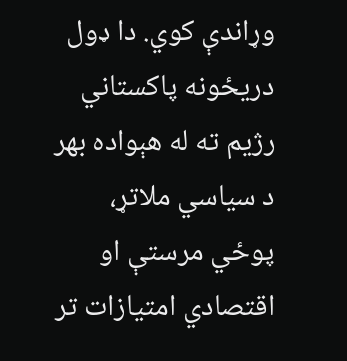وړاندې کوي. دا ډول دريځونه پاکستاني رژیم ته له هېواده بهر د سياسي ملاتړ، پوځي مرستې او اقتصادي امتيازات تر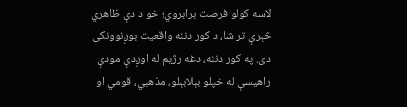لاسه کولو فرصت برابروي؛‌ خو د دې ظاهري څېرې تر شا، د کور دننه واقعيت بوږنوونکی دی. په کور دننه، دغه رژیم له اوږدې مودې راهيسې له خپلو بېلابېلو، مذهبي، قومي او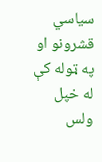سياسي قشرونو او په ټوله کې له خپل ولس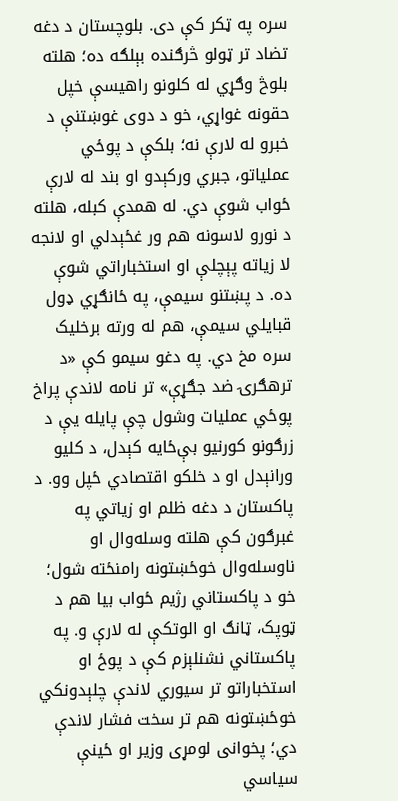سره په ټکر کې دی. بلوچستان د دغه تضاد تر ټولو څرګنده بېلګه ده؛ هلته بلوڅ وګړي له کلونو راهيسې خپل حقونه غواړي، خو د دوی غوښتنې د خبرو له لارې نه؛ بلکې د پوځي عملياتو، جبري ورکېدو او بند له لارې ځواب شوې دي. له همدې کبله، هلته د نورو لاسونه هم ور غځېدلي او لانجه لا زیاته پېچلې او استخباراتي شوې ده. د پښتنو سيمې، په ځانګړي ډول قبایلي سیمې، هم له ورته برخليک سره مخ دي. په دغو سیمو کې «د ترهګرۍ ضد جګړې» تر نامه لاندې پراخ پوځي عمليات وشول چې پايله يې د زرګونو کورنيو بې‌ځايه کېدل، د کليو ورانېدل او د خلکو اقتصادي ځپل وو. د پاکستان د دغه ظلم او زیاتي په غبرګون کې هلته وسله‌وال او ناوسله‌وال خوځښتونه رامنځته شول؛ خو د پاکستاني رژیم ځواب بیا هم د ټوپک، ټانګ او الوتکې له لارې و. په پاکستاني نشنلېزم کې د پوځ او استخباراتو تر سیوري لاندې چلېدونکي خوځښتونه هم تر سخت فشار لاندې دي؛ پخوانی لومړی وزیر او ځینې سیاسي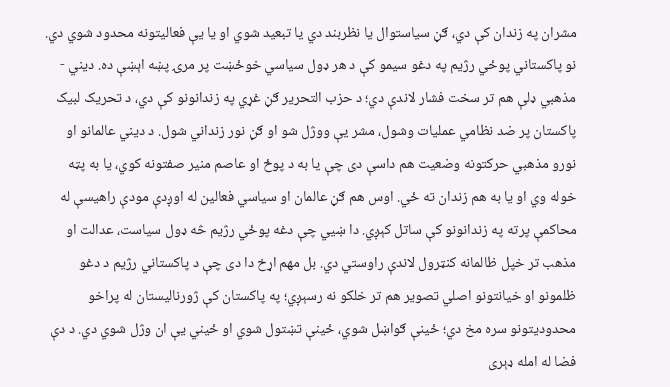مشران په زندان کې دي، ګڼ سياستوال یا نظربند دي يا تبعيد شوي او يا يې فعاليتونه محدود شوي دي. نو پاکستاني پوځي رژیم په دغو سیمو کې د هر ډول سیاسي خوځښت پر مرۍ پښه اېښې ده. ديني - مذهبي ډلې هم تر سخت فشار لاندې دي؛ د حزب التحریر ګڼ غړي په زندانونو کې دي، د تحريک لبیک پاکستان پر ضد نظامي عمليات وشول، مشر یې ووژل شو او ګڼ نور زنداني شول. د دیني عالمانو او نورو مذهبي حرکتونه وضعیت هم داسې دی چې یا به د پوځ او عاصم منیر صفتونه کوي، یا به پټه خوله وي او یا به هم زندان ته ځي. اوس هم ګڼ عالمان او سیاسي فعالین له اوږدې مودې راهیسې له محاکمې پرته په زندانونو کې ساتل کېږي. دا ښيي چې دغه پوځي رژیم څه ډول سیاست، عدالت او مذهب تر خپل ظالمانه کنټرول لاندې راوستي دي. بل مهم اړخ دا دی چې د پاکستاني رژیم د دغو ظلمونو او خیانتونو اصلي تصویر هم تر خلکو نه رسېږي؛ په پاکستان کې ژورناليستان له پراخو محدوديتونو سره مخ دي؛ ځينې ګواښل شوي، ځينې تښتول شوي او ځيني یې ان وژل شوي دي. د دې فضا له امله ډېری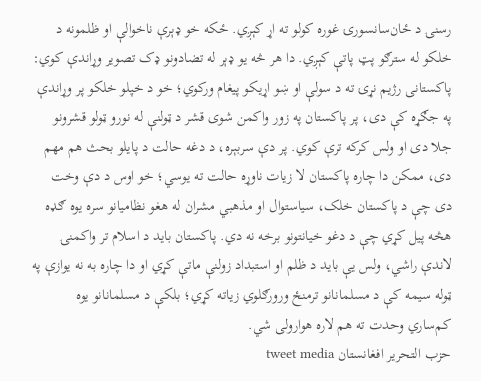رسنۍ د ځان‌سانسورۍ غوره کولو ته اړ کېږي. ځکه خو ډېرې ناخوالې او ظلمونه د خلکو له سترګو پټ پاتې کېږي. دا هر څه یو ډېر له تضادونو ډک تصویر وړاندې کوي: پاکستانی رژیم نړۍ ته د سولې او ښو اړیکو پیغام ورکوي؛ خو د خپلو خلکو پر وړاندې په جګړه کې دی، پر پاکستان په زور واکمن شوی قشر د ټولنې له نورو ټولو قشرونو جلا دی او ولس کرکه ترې کوي. پر دې سربېره، د دغه حالت د پایلو بحث هم مهم دی، ممکن دا چاره پاکستان لا زیات ناوړه حالت ته یوسي؛‌ خو اوس د دې وخت دی چې د پاکستان خلک،‌ سیاستوال او مذهبي مشران له هغو نظامیانو سره یوه ګډه هڅه پیل کړي چې د دغو خیان‍تونو برخه نه دي. پاکستان باید د اسلام تر واکمنۍ لاندې راشي، ولس یې باید د ظلم او استبداد زولنې ماتې کړي او دا چاره به نه یوازې په ټوله سیمه کې د مسلمانانو ترمنځ ورورګلوي زیاته کړي؛ بلکې د مسلمانانو یوه کم‌ساري وحدت ته هم لاره هوارولی شي.
حزب التحریر افغانستان tweet media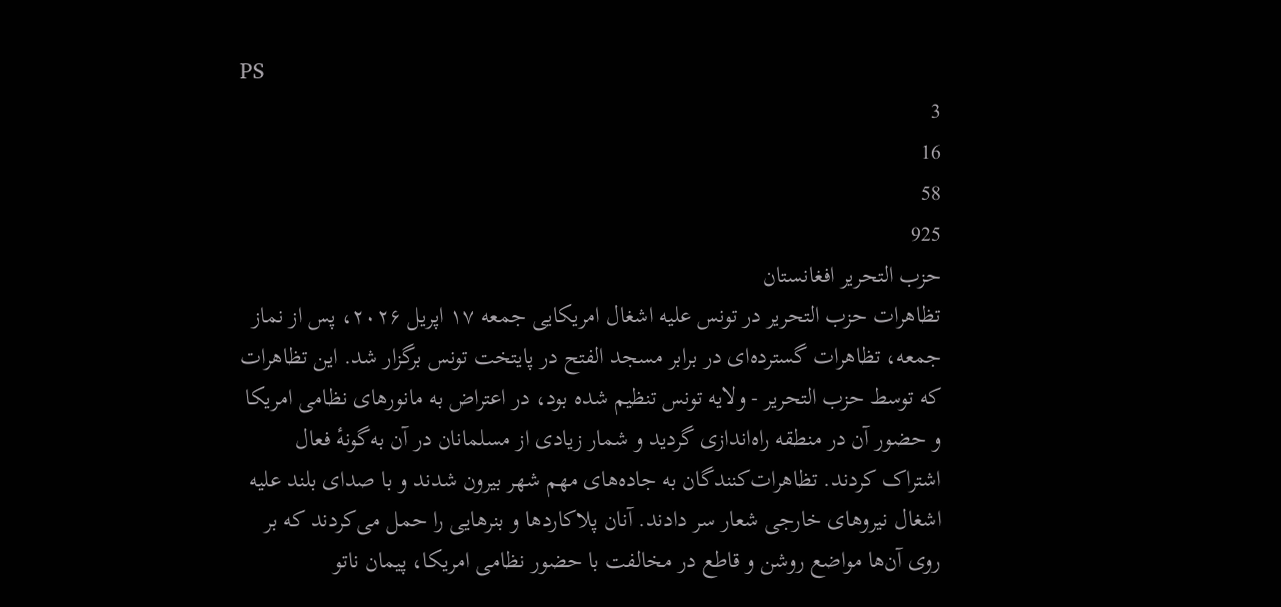PS
3
16
58
925
حزب التحریر افغانستان
تظاهرات حزب التحریر در تونس علیه اشغال امریکایی جمعه ۱۷ اپریل ۲۰۲۶، پس از نماز جمعه، تظاهرات گسترده‌ای در برابر مسجد الفتح در پایتخت تونس برگزار شد. این تظاهرات که توسط حزب التحریر - ولایه تونس تنظیم شده بود، در اعتراض به مانورهای نظامی امریکا و حضور آن در منطقه راه‌اندازی گردید و شمار زیادی از مسلمانان در آن به‌گونهٔ فعال اشتراک کردند. تظاهرات‌کنندگان به جاده‌های مهم شهر بیرون شدند و با صدای بلند علیه اشغال نیروهای خارجی شعار سر دادند. آنان پلاکاردها و بنرهایی را حمل می‌کردند که بر روی آن‌ها مواضع روشن و قاطع در مخالفت با حضور نظامی امریکا، پیمان ناتو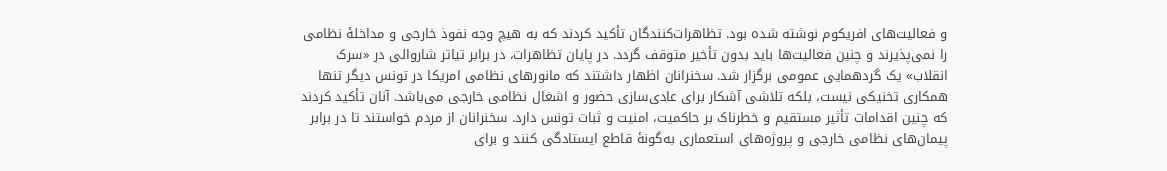و فعالیت‌های افریکوم نوشته شده بود. تظاهرات‌کنندگان تأکید کردند که به هیچ وجه نفوذ خارجی و مداخلهٔ نظامی را نمی‌پذیرند و چنین فعالیت‌ها باید بدون تأخیر متوقف گردد. در پایان تظاهرات، در برابر تیاتر شاروالی در «سرک انقلاب» یک گردهمایی عمومی برگزار شد. سخنرانان اظهار داشتند که مانورهای نظامی امریکا در تونس دیگر تنها همکاری تخنیکی نیست، بلکه تلاشی آشکار برای عادی‌سازی حضور و اشغال نظامی خارجی می‌باشد. آنان تأکید کردند که چنین اقدامات تأثیر مستقیم و خطرناک بر حاکمیت، امنیت و ثبات تونس دارد. سخنرانان از مردم خواستند تا در برابر پیمان‌های نظامی خارجی و پروژه‌های استعماری به‌گونهٔ قاطع ایستادگی کنند و برای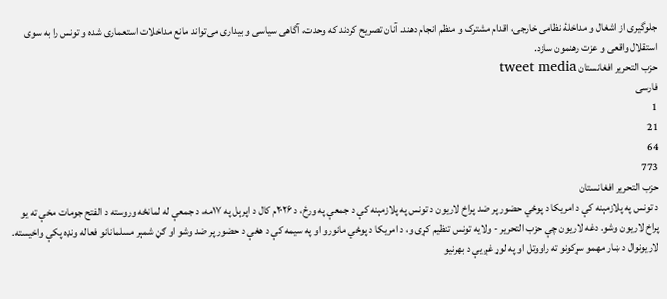جلوگیری از اشغال و مداخلهٔ نظامی خارجی، اقدام مشترک و منظم انجام دهند. آنان تصریح کردند که وحدت، آگاهی سیاسی و بیداری می‌تواند مانع مداخلات استعماری شده و تونس را به سوی استقلال واقعی و عزت رهنمون سازد.
حزب التحریر افغانستان tweet media
فارسی
1
21
64
773
حزب التحریر افغانستان
د تونس په پلازمېنه کې د امریکا د پوځي حضور پر ضد پراخ لاریون د تونس په پلازمېنه کې د جمعې په ورځ، د ۲۰۲۶م کال د اپرېل په ۱۷مه، د جمعې له لمانځه وروسته د الفتح جومات مخې ته یو پراخ لاریون وشو. دغه لاریون چې حزب التحریر - ولایه تونس تنظیم کړی و، د امریکا د پوځي مانورو او په سیمه کې د هغې د حضور پر ضد وشو او ګڼ شمېر مسلمانانو فعاله ونډه پکې واخیسته. لاریونوال د ښار مهمو سړکونو ته راووتل او په لوړ غږ یې د بهرنیو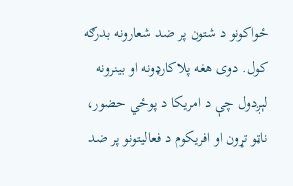ځواکونو د شتون پر ضد شعارونه بدرګه کول. دوی هغه پلاکارډونه او بینرونه لېږدول چې د امریکا د پوځي حضور، ناټو تړون او افریکوم د فعالیتونو پر ضد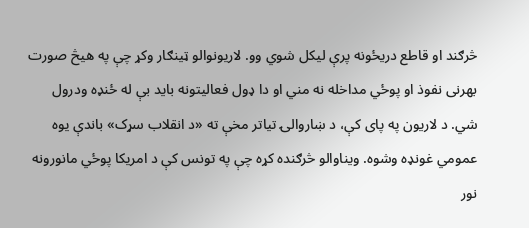څرګند او قاطع دریځونه پرې لیکل شوي وو. لاریونوالو ټینګار وکړ چې په هیڅ صورت بهرنی نفوذ او پوځي مداخله نه مني او دا ډول فعالیتونه باید بې له ځنډه ودرول شي. د لاریون په پای کې، د ښاروالۍ تیاتر مخې ته «د انقلاب سړک» باندې یوه عمومي غونډه وشوه. ویناوالو څرګنده کړه چې په تونس کې د امریکا پوځي مانورونه نور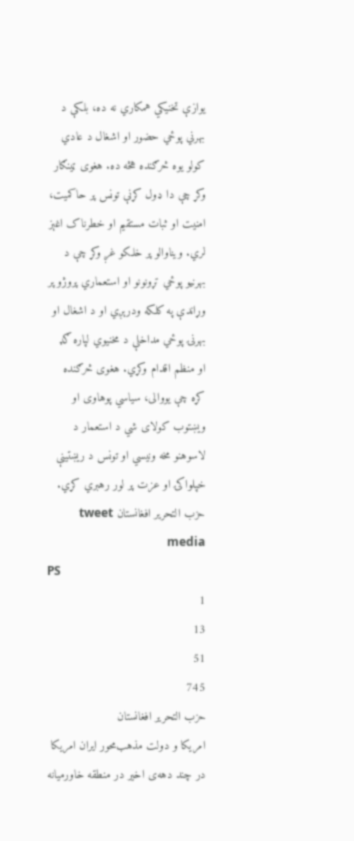یوازې تخنیکي همکاري نه ده، بلکې د بهرني پوځي حضور او اشغال د عادي کولو یوه څرګنده هڅه ده. هغوی ټینګار وکړ چې دا ډول کړنې تونس پر حاکمیت، امنیت او ثبات مستقیم او خطرناک اغېز لري. ویناوالو پر خلکو غږ وکړ چې د بهرنیو پوځي تړونونو او استعماري پروژو پر وړاندې په کلکه ودرېږي او د اشغال او بهرنۍ پوځي مداخلې د مخنیوي لپاره ګډ او منظم اقدام وکړي. هغوی څرګنده کړه چې یووالی، سیاسي پوهاوی او ویښتوب کولای شي د استعمار د لاسوهنو مخه ونیسي او تونس د ریښتینې خپلواکۍ او عزت پر لور رهبري کړي.
حزب التحریر افغانستان tweet media
PS
1
13
51
745
حزب التحریر افغانستان
امریکا و دولت مذهب‌محور ایران امریکا در چند دهه‌ی اخیر در منطقه خاورمیانه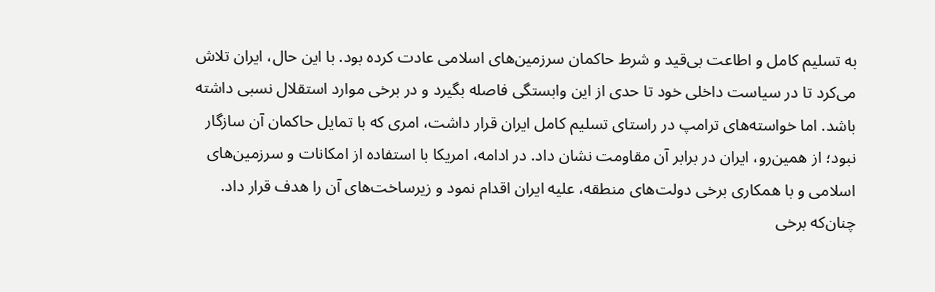به تسلیم کامل و اطاعت بی‌قید و شرط حاکمان سرزمین‌های اسلامی عادت کرده بود. با این حال، ایران تلاش می‌کرد تا در سیاست داخلی خود تا حدی از این وابستگی فاصله بگیرد و در برخی موارد استقلال نسبی داشته باشد. اما خواسته‌های ترامپ در راستای تسلیم کامل ایران قرار داشت، امری که با تمایل حاکمان آن سازگار نبود؛ از همین‌رو، ایران در برابر آن مقاومت نشان داد. در ادامه، امریکا با استفاده از امکانات و سرزمین‌های اسلامی و با همکاری برخی دولت‌های منطقه، علیه ایران اقدام نمود و زیرساخت‌های آن را هدف قرار داد. چنان‌که برخی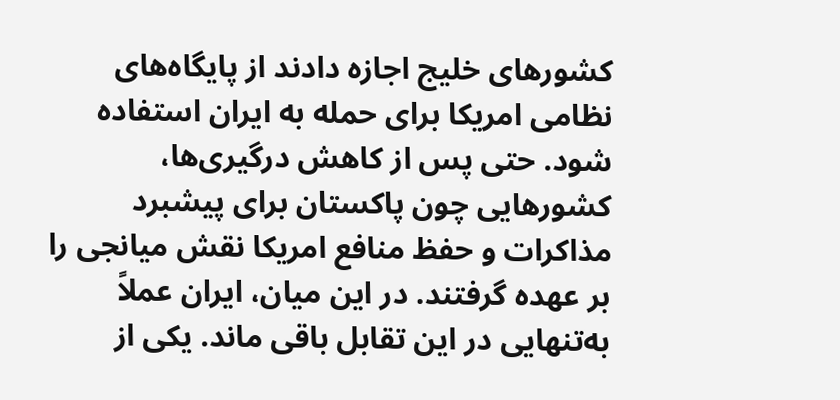کشورهای خلیج اجازه دادند از پایگاه‌های نظامی امریکا برای حمله به ایران استفاده شود. حتی پس از کاهش درگیری‌ها، کشورهایی چون پاکستان برای پیشبرد مذاکرات و حفظ منافع امریکا نقش میانجی را بر عهده گرفتند. در این میان، ایران عملاً به‌تنهایی در این تقابل باقی ماند. یکی از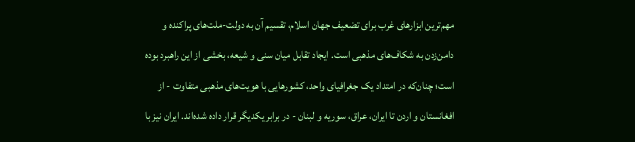مهم‌ترین ابزارهای غرب برای تضعیف جهان اسلام، تقسیم آن به دولت-ملت‌های پراکنده و دامن‌زدن به شکاف‌های مذهبی است. ایجاد تقابل میان سنی و شیعه، بخشی از این راهبرد بوده است؛ چنان‌که در امتداد یک جغرافیای واحد، کشورهایی با هویت‌های مذهبی متفاوت - از افغانستان و اردن تا ایران، عراق، سوریه و لبنان - در برابر یکدیگر قرار داده شده‌اند. ایران نیز با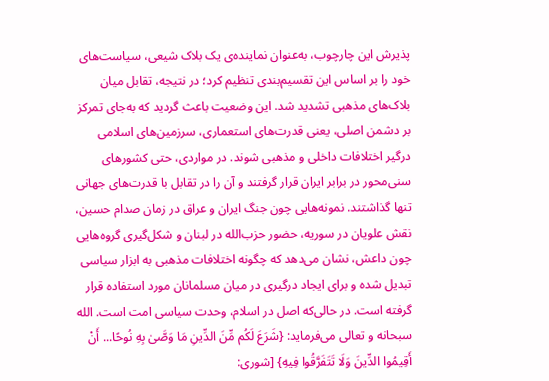پذیرش این چارچوب، به‌عنوان نماینده‌ی یک بلاک شیعی، سیاست‌های خود را بر اساس این تقسیم‌بندی تنظیم کرد؛ در نتیجه، تقابل میان بلاک‌های مذهبی تشدید شد. این وضعیت باعث گردید که به‌جای تمرکز بر دشمن اصلی، یعنی قدرت‌های استعماری، سرزمین‌های اسلامی درگیر اختلافات داخلی و مذهبی شوند. در مواردی، حتی کشورهای سنی‌محور در برابر ایران قرار گرفتند و آن را در تقابل با قدرت‌های جهانی تنها گذاشتند. نمونه‌هایی چون جنگ ایران و عراق در زمان صدام حسین، نقش علویان در سوریه، حضور حزب‌الله در لبنان و شکل‌گیری گروه‌هایی چون داعش، نشان می‌دهد که چگونه اختلافات مذهبی به ابزار سیاسی تبدیل شده و برای ایجاد درگیری در میان مسلمانان مورد استفاده قرار گرفته است. در حالی‌که اصل در اسلام، وحدت سیاسی امت است. الله سبحانه و تعالی می‌فرماید: {شَرَعَ لَكُم مِّنَ الدِّينِ مَا وَصَّىٰ بِهِ نُوحًا... أَنْ أَقِيمُوا الدِّينَ وَلَا تَتَفَرَّقُوا فِيهِ} [شوری: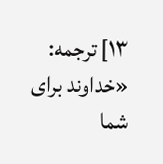۱۳] ترجمه: «خداوند برای شما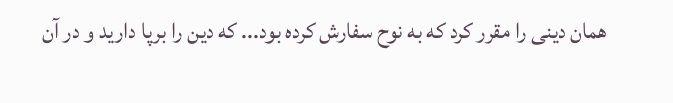همان دینی را مقرر کرد که به نوح سفارش کرده بود... که دین را برپا دارید و در آن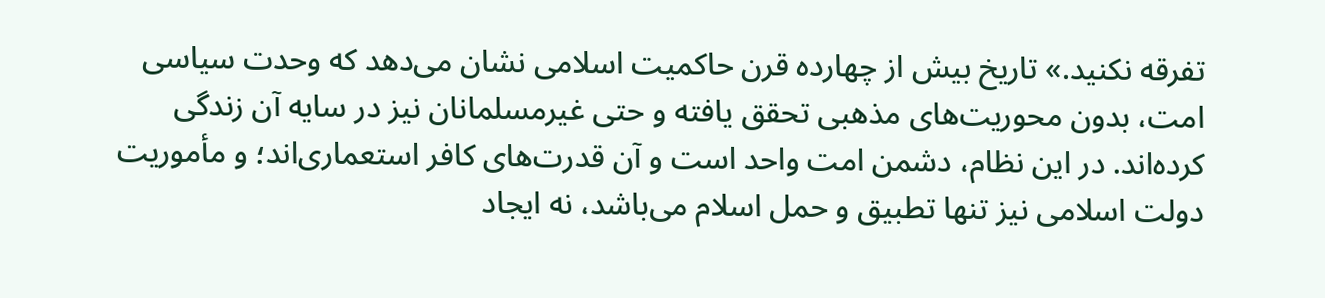تفرقه نکنید.» تاریخ بیش از چهارده قرن حاکمیت اسلامی نشان می‌دهد که وحدت سیاسی امت، بدون محوریت‌های مذهبی تحقق یافته و حتی غیرمسلمانان نیز در سایه آن زندگی کرده‌اند. در این نظام، دشمن امت واحد است و آن قدرت‌های کافر استعماری‌اند؛ و مأموریت دولت اسلامی نیز تنها تطبیق و حمل اسلام می‌باشد، نه ایجاد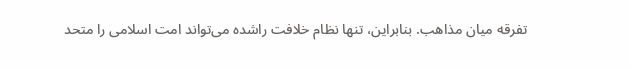تفرقه میان مذاهب. بنابراین، تنها نظام خلافت راشده می‌تواند امت اسلامی را متحد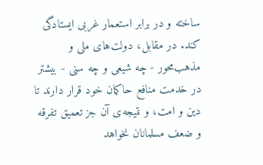ساخته و در برابر استعمار غربی ایستادگی کند. در مقابل، دولت‌های ملی و مذهب‌محور - چه شیعی و چه سنی - بیشتر در خدمت منافع حاکمان خود قرار دارند تا دین و امت، و نتیجه‌ی آن جز تعمیق تفرقه و ضعف مسلمانان نخواهد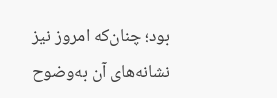بود؛ چنان‌که امروز نیز نشانه‌های آن به‌وضوح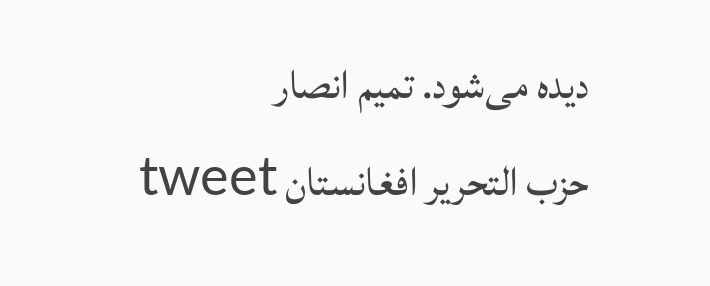دیده می‌شود. تمیم انصار
حزب التحریر افغانستان tweet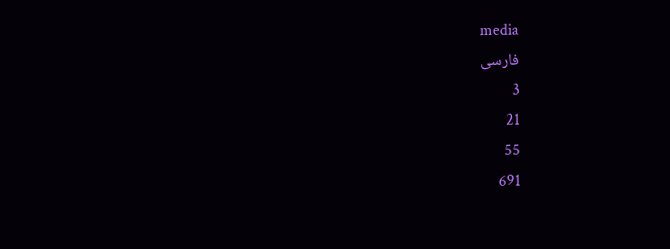media
فارسی
3
21
55
691